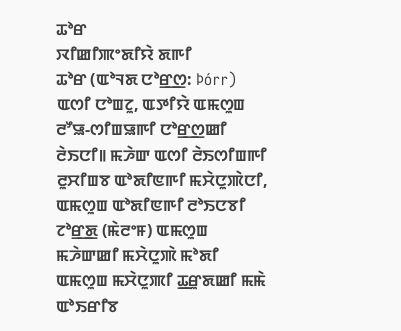ꯊꯣꯔ
ꯋꯤꯀꯤꯄꯦꯗꯤꯌꯥ ꯗꯒꯤ
ꯊꯣꯔ (ꯑꯣꯜꯗ ꯅꯣꯔ꯭ꯁ: Þórr) ꯑꯁꯤ ꯅꯣꯡꯖꯨ, ꯑꯇꯤꯌꯥ ꯑꯃꯁꯨꯡ ꯂꯧꯎ-ꯁꯤꯡꯎꯒꯤ ꯅꯣꯔ꯭ꯁꯀꯤ ꯂꯥꯏꯅꯤ꯫ ꯃꯍꯥꯛ ꯑꯁꯤ ꯂꯥꯏꯁꯤꯡꯒꯤ ꯂꯨꯆꯤꯡꯕ ꯑꯣꯗꯤꯟꯒꯤ ꯃꯆꯥꯅꯨꯄꯥꯅꯤ, ꯑꯃꯁꯨꯡ ꯑꯣꯗꯤꯟꯒꯤ ꯂꯣꯏꯅꯕꯤ ꯖꯣꯔ꯭ꯗ (ꯃꯥꯂꯦꯝ) ꯑꯃꯁꯨꯡ ꯃꯍꯥꯛꯀꯤ ꯃꯆꯥꯅꯨꯄꯥ ꯃꯣꯗꯤ ꯑꯃꯁꯨꯡ ꯃꯆꯥꯅꯨꯄꯤ ꯊ꯭ꯔꯨꯗꯀꯤ ꯃꯃꯥ ꯑꯣꯏꯔꯤꯕ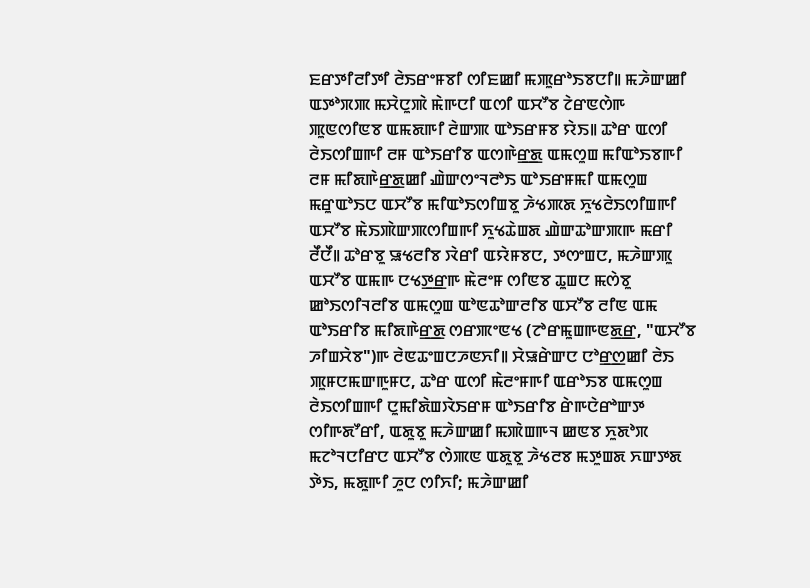ꯐꯔꯇꯤꯂꯤꯇꯤ ꯂꯥꯏꯔꯦꯝꯕꯤ ꯁꯤꯐꯀꯤ ꯃꯄꯨꯔꯣꯏꯕꯅꯤ꯫ ꯃꯍꯥꯛꯀꯤ ꯑꯇꯣꯞꯄ ꯃꯆꯥꯅꯨꯄꯥ ꯃꯥꯒꯅꯤ ꯑꯁꯤ ꯑꯆꯧꯕ ꯖꯥꯔꯟꯁꯥꯒ ꯄꯨꯟꯁꯤꯟꯕ ꯑꯃꯗꯒꯤ ꯂꯥꯛꯄ ꯑꯣꯏꯔꯝꯕ ꯌꯥꯏ꯫ ꯊꯣꯔ ꯑꯁꯤ ꯂꯥꯏꯁꯤꯡꯒꯤ ꯂꯝ ꯑꯣꯏꯔꯤꯕ ꯑꯁꯒꯥꯔ꯭ꯗ ꯑꯃꯁꯨꯡ ꯃꯤꯑꯣꯏꯕꯒꯤ ꯂꯝ ꯃꯤꯗꯒꯥꯔ꯭ꯗꯀꯤ ꯉꯥꯛꯁꯦꯜꯂꯣꯏ ꯑꯣꯏꯔꯝꯃꯤ ꯑꯃꯁꯨꯡ ꯃꯔꯨꯑꯣꯏꯅ ꯑꯆꯧꯕ ꯃꯤꯑꯣꯏꯁꯤꯡꯕꯨ ꯍꯥꯠꯄꯗ ꯈꯨꯠꯂꯥꯏꯁꯤꯡꯒꯤ ꯑꯆꯧꯕ ꯃꯥꯏꯄꯥꯛꯄꯁꯤꯡꯒꯤ ꯈꯨꯠꯊꯥꯡꯗ ꯉꯥꯛꯊꯣꯛꯄꯒ ꯃꯔꯤ ꯂꯩꯅꯩ꯫ ꯊꯣꯔꯕꯨ ꯎꯠꯂꯤꯕ ꯋꯥꯔꯤ ꯑꯌꯥꯝꯕꯅ, ꯇꯁꯦꯡꯅ, ꯃꯍꯥꯛꯄꯨ ꯑꯆꯧꯕ ꯑꯃꯒ ꯅꯠꯇ꯭ꯔꯒ ꯃꯥꯂꯦꯝ ꯁꯤꯟꯕ ꯊꯨꯡꯅ ꯃꯁꯥꯕꯨ ꯀꯣꯏꯁꯤꯜꯂꯤꯕ ꯑꯃꯁꯨꯡ ꯑꯣꯟꯊꯣꯛꯂꯤꯕ ꯑꯆꯧꯕ ꯂꯤꯟ ꯑꯃ ꯑꯣꯏꯔꯤꯕ ꯃꯤꯗꯒꯥꯔ꯭ꯗ ꯁꯔꯄꯦꯟꯠ (ꯖꯣꯔꯃꯨꯡꯒꯟꯗ꯭ꯔ, "ꯑꯆꯧꯕ ꯍꯤꯡꯆꯥꯕ")ꯒ ꯂꯥꯟꯊꯦꯡꯅꯍꯟꯈꯤ꯫ ꯆꯥꯎꯔꯥꯛꯅ ꯅꯣꯔ꯭ꯁꯀꯤ ꯂꯥꯏ ꯄꯨꯝꯅꯃꯛꯒꯨꯝꯅ, ꯊꯣꯔ ꯑꯁꯤ ꯃꯥꯂꯦꯝꯒꯤ ꯑꯔꯣꯏꯕ ꯑꯃꯁꯨꯡ ꯂꯥꯏꯁꯤꯡꯒꯤ ꯅꯨꯃꯤꯗꯥꯡꯋꯥꯏꯔꯝ ꯑꯣꯏꯔꯤꯕ ꯔꯥꯒꯅꯥꯔꯣꯛꯇ ꯁꯤꯒꯗꯧꯔꯤ, ꯑꯗꯨꯕꯨ ꯃꯍꯥꯛꯀꯤ ꯃꯄꯥꯡꯒꯜ ꯀꯟꯕ ꯈꯨꯗꯣꯞ ꯃꯖꯣꯜꯅꯤꯔꯅ ꯑꯆꯧꯕ ꯁꯥꯄꯟ ꯑꯗꯨꯕꯨ ꯍꯥꯠꯂꯕ ꯃꯇꯨꯡꯗ ꯈꯛꯇꯗ ꯇꯥꯏ, ꯃꯗꯨꯒꯤ ꯍꯨꯅ ꯁꯤꯈꯤ; ꯃꯍꯥꯛꯀꯤ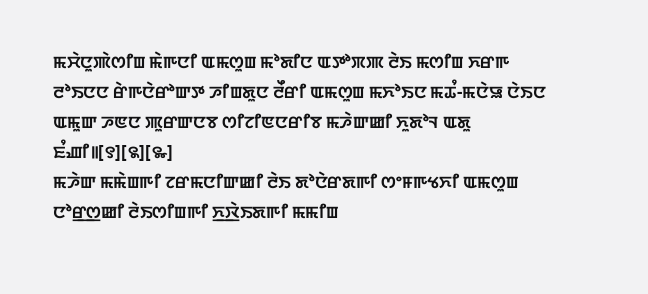ꯃꯆꯥꯅꯨꯄꯥꯁꯤꯡ ꯃꯥꯒꯅꯤ ꯑꯃꯁꯨꯡ ꯃꯣꯗꯤꯅ ꯑꯇꯣꯞꯄ ꯂꯥꯏ ꯃꯁꯤꯡ ꯈꯔꯒ ꯂꯣꯏꯅꯅ ꯔꯥꯒꯅꯥꯔꯣꯛꯇ ꯍꯤꯡꯗꯨꯅ ꯂꯩꯔꯤ ꯑꯃꯁꯨꯡ ꯃꯈꯣꯏꯅ ꯃꯊꯪ-ꯃꯅꯥꯎ ꯅꯥꯏꯅ ꯑꯃꯨꯛ ꯍꯟꯅ ꯄꯨꯔꯛꯅꯕ ꯁꯤꯖꯤꯟꯅꯔꯤꯕ ꯃꯍꯥꯛꯀꯤ ꯈꯨꯗꯣꯜ ꯑꯗꯨ ꯐꯪꯉꯤ꯫[꯱][꯲][꯳]
ꯃꯍꯥꯛ ꯃꯃꯥꯡꯒꯤ ꯖꯔꯃꯅꯤꯛꯀꯤ ꯂꯥꯏ ꯗꯣꯅꯥꯔꯗꯒꯤ ꯁꯦꯝꯒꯠꯈꯤ ꯑꯃꯁꯨꯡ ꯅꯣꯔ꯭ꯁꯀꯤ ꯂꯥꯏꯁꯤꯡꯒꯤ ꯈ꯭ꯋꯥꯏꯗꯒꯤ ꯃꯃꯤꯡ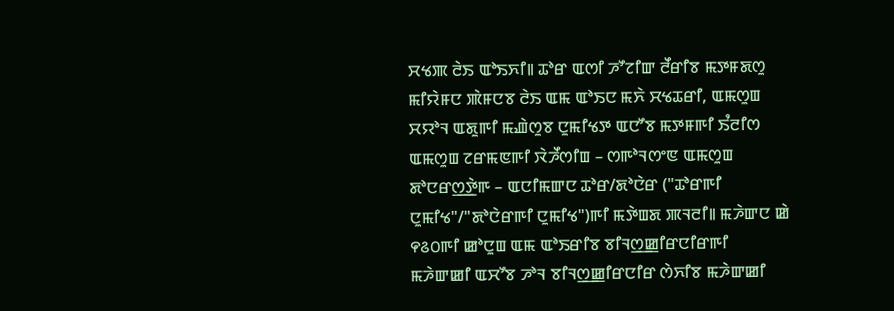ꯆꯠꯄ ꯂꯥꯏ ꯑꯣꯏꯈꯤ꯫ ꯊꯣꯔ ꯑꯁꯤ ꯍꯧꯖꯤꯛ ꯂꯩꯔꯤꯕ ꯃꯇꯝꯗꯁꯨ ꯃꯤꯌꯥꯝꯅ ꯄꯥꯝꯅꯕ ꯂꯥꯏ ꯑꯃ ꯑꯣꯏꯅ ꯃꯈꯥ ꯆꯠꯊꯔꯤ, ꯑꯃꯁꯨꯡ ꯆꯌꯣꯜ ꯑꯗꯨꯒꯤ ꯃꯉꯥꯁꯨꯕ ꯅꯨꯃꯤꯠꯇ ꯑꯅꯧꯕ ꯃꯇꯝꯒꯤ ꯏꯪꯂꯤꯁ ꯑꯃꯁꯨꯡ ꯖꯔꯃꯟꯒꯤ ꯋꯥꯍꯩꯁꯤꯡ – ꯁꯒꯣꯜꯁꯦꯟ ꯑꯃꯁꯨꯡ ꯗꯣꯅꯔꯁ꯭ꯇꯥꯒ – ꯑꯅꯤꯃꯛꯅ ꯊꯣꯔ/ꯗꯣꯅꯥꯔ ("ꯊꯣꯔꯒꯤ ꯅꯨꯃꯤꯠ"/"ꯗꯣꯅꯥꯔꯒꯤ ꯅꯨꯃꯤꯠ")ꯒꯤ ꯃꯇꯥꯡꯗ ꯄꯜꯂꯤ꯫ ꯃꯍꯥꯛꯅ ꯀꯥ ꯵꯴꯰ꯒꯤ ꯀꯣꯅꯨꯡ ꯑꯃ ꯑꯣꯏꯔꯤꯕ ꯕꯤꯜꯁ꯭ꯀꯤꯔꯅꯤꯔꯒꯤ ꯃꯍꯥꯛꯀꯤ ꯑꯆꯧꯕ ꯍꯣꯜ ꯕꯤꯜꯁ꯭ꯀꯤꯔꯅꯤꯔ ꯁꯥꯈꯤꯕ ꯃꯍꯥꯛꯀꯤ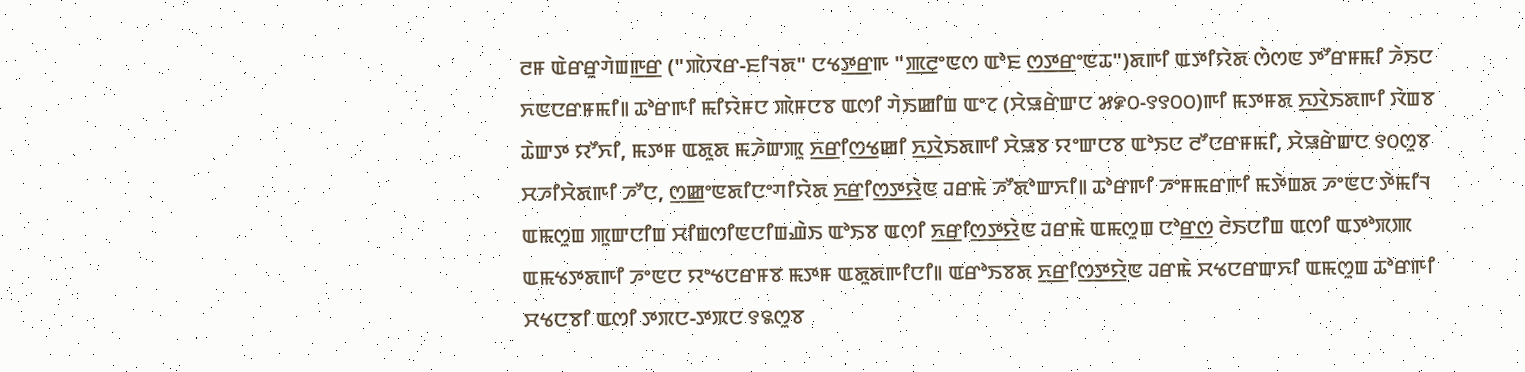ꯂꯝ ꯑꯥꯔꯔꯨꯚꯥꯡꯒ꯭ꯔ ("ꯄꯥꯋꯔ-ꯐꯤꯜꯗ" ꯅꯠꯇ꯭ꯔꯒ "ꯄ꯭ꯂꯦꯟꯁ ꯑꯣꯐ ꯁ꯭ꯇ꯭ꯔꯦꯟꯊ")ꯗꯒꯤ ꯑꯇꯤꯌꯥꯗ ꯁꯥꯁꯟ ꯇꯧꯔꯝꯃꯤ ꯍꯥꯏꯅ ꯈꯟꯅꯔꯝꯃꯤ꯫ ꯊꯣꯔꯒꯤ ꯃꯤꯌꯥꯝꯅ ꯄꯥꯝꯅꯕ ꯑꯁꯤ ꯚꯥꯏꯀꯤꯡ ꯑꯦꯖ (ꯆꯥꯎꯔꯥꯛꯅ ꯷꯹꯰-꯱꯱꯰꯰)ꯒꯤ ꯃꯇꯝꯗ ꯈ꯭ꯋꯥꯏꯗꯒꯤ ꯋꯥꯡꯕ ꯊꯥꯛꯇ ꯌꯧꯈꯤ, ꯃꯇꯝ ꯑꯗꯨꯗ ꯃꯍꯥꯛꯄꯨ ꯈ꯭ꯔꯤꯁ꯭ꯠꯀꯤ ꯈ꯭ꯋꯥꯏꯗꯒꯤ ꯆꯥꯎꯕ ꯌꯦꯛꯅꯕ ꯑꯣꯏꯅ ꯂꯧꯅꯔꯝꯃꯤ, ꯆꯥꯎꯔꯥꯛꯅ ꯱꯰ꯁꯨꯕ ꯆꯍꯤꯆꯥꯗꯒꯤ ꯍꯧꯅ, ꯁ꯭ꯀꯦꯟꯗꯤꯅꯦꯚꯤꯌꯥꯗ ꯈ꯭ꯔꯤꯁ꯭ꯇ꯭ꯌꯥꯟ ꯙꯔꯃꯥ ꯍꯧꯗꯣꯛꯈꯤ꯫ ꯊꯣꯔꯒꯤ ꯍꯦꯝꯃꯔꯒꯤ ꯃꯇꯥꯡꯗ ꯍꯦꯟꯅ ꯇꯥꯃꯤꯜ ꯑꯃꯁꯨꯡ ꯄꯨꯛꯅꯤꯡ ꯆꯤꯡꯁꯤꯟꯅꯤꯡꯉꯥꯏ ꯑꯣꯏꯕ ꯑꯁꯤ ꯈ꯭ꯔꯤꯁ꯭ꯇ꯭ꯌꯥꯟ ꯙꯔꯃꯥ ꯑꯃꯁꯨꯡ ꯅꯣꯔ꯭ꯁ ꯂꯥꯏꯅꯤꯡ ꯑꯁꯤ ꯑꯇꯣꯞꯄ ꯑꯃꯠꯇꯗꯒꯤ ꯍꯦꯟꯅ ꯌꯦꯠꯅꯔꯝꯕ ꯃꯇꯝ ꯑꯗꯨꯗꯒꯤꯅꯤ꯫ ꯑꯔꯣꯏꯕꯗ ꯈ꯭ꯔꯤꯁ꯭ꯇ꯭ꯌꯥꯟ ꯙꯔꯃꯥ ꯆꯠꯅꯔꯛꯈꯤ ꯑꯃꯁꯨꯡ ꯊꯣꯔꯒꯤ ꯆꯠꯅꯕꯤ ꯑꯁꯤ ꯇꯞꯅ-ꯇꯞꯅ ꯱꯲ꯁꯨꯕ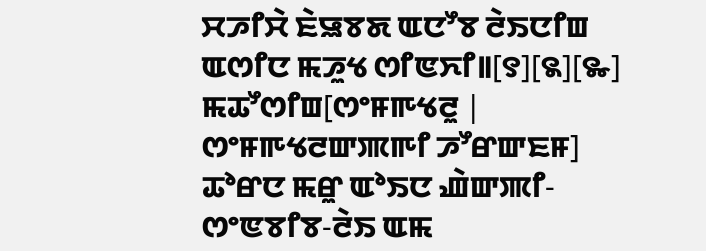ꯆꯍꯤꯆꯥ ꯐꯥꯎꯕꯗ ꯑꯅꯧꯕ ꯂꯥꯏꯅꯤꯡ ꯑꯁꯤꯅ ꯃꯍꯨꯠ ꯁꯤꯟꯈꯤ꯫[꯱][꯲][꯳]
ꯃꯊꯧꯁꯤꯡ[ꯁꯦꯝꯒꯠꯂꯨ | ꯁꯦꯝꯒꯠꯂꯛꯄꯒꯤ ꯍꯧꯔꯛꯐꯝ]
ꯊꯣꯔꯅ ꯃꯔꯨ ꯑꯣꯏꯅ ꯉꯥꯛꯄꯤ-ꯁꯦꯟꯕꯤꯕ-ꯂꯥꯏ ꯑꯃ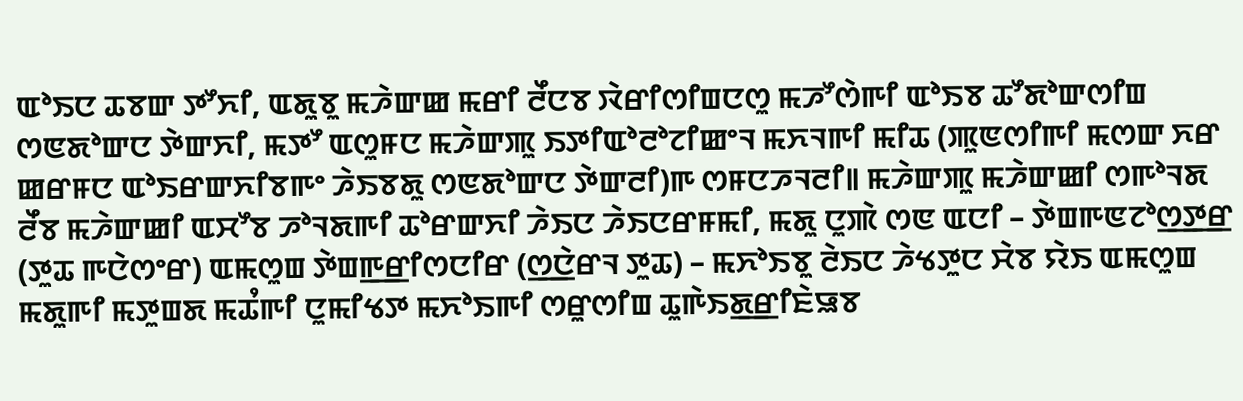ꯑꯣꯏꯅ ꯊꯕꯛ ꯇꯧꯈꯤ, ꯑꯗꯨꯕꯨ ꯃꯍꯥꯛꯀ ꯃꯔꯤ ꯂꯩꯅꯕ ꯋꯥꯔꯤꯁꯤꯡꯅꯁꯨ ꯃꯍꯧꯁꯥꯒꯤ ꯑꯣꯏꯕ ꯊꯧꯗꯣꯛꯁꯤꯡ ꯁꯟꯗꯣꯛꯅ ꯇꯥꯛꯈꯤ, ꯃꯇꯧ ꯑꯁꯨꯝꯅ ꯃꯍꯥꯛꯄꯨ ꯏꯇꯤꯑꯣꯂꯣꯖꯤꯀꯦꯜ ꯃꯈꯜꯒꯤ ꯃꯤꯊ (ꯄꯨꯟꯁꯤꯒꯤ ꯃꯁꯛ ꯈꯔ ꯀꯔꯝꯅ ꯑꯣꯏꯔꯛꯈꯤꯕꯒꯦ ꯍꯥꯏꯕꯗꯨ ꯁꯟꯗꯣꯛꯅ ꯇꯥꯛꯂꯤ)ꯒ ꯁꯝꯅꯍꯜꯂꯤ꯫ ꯃꯍꯥꯛꯄꯨ ꯃꯍꯥꯛꯀꯤ ꯁꯒꯣꯜꯗ ꯂꯩꯕ ꯃꯍꯥꯛꯀꯤ ꯑꯆꯧꯕ ꯍꯣꯜꯗꯒꯤ ꯊꯣꯔꯛꯈꯤ ꯍꯥꯏꯅ ꯍꯥꯏꯅꯔꯝꯃꯤ, ꯃꯗꯨ ꯅꯨꯄꯥ ꯁꯟ ꯑꯅꯤ – ꯇꯥꯡꯒꯟꯖꯣꯁ꯭ꯇ꯭ꯔ (ꯇꯨꯊ ꯒꯅꯥꯁꯦꯔ) ꯑꯃꯁꯨꯡ ꯇꯥꯡꯒ꯭ꯔꯤꯁꯅꯤꯔ (ꯁ꯭ꯅꯥꯔꯜ ꯇꯨꯊ) – ꯃꯈꯣꯏꯕꯨ ꯂꯥꯏꯅ ꯍꯥꯠꯇꯨꯅ ꯆꯥꯕ ꯌꯥꯏ ꯑꯃꯁꯨꯡ ꯃꯗꯨꯒꯤ ꯃꯇꯨꯡꯗ ꯃꯊꯪꯒꯤ ꯅꯨꯃꯤꯠꯇ ꯃꯈꯣꯏꯒꯤ ꯁꯔꯨꯁꯤꯡ ꯊꯨꯒꯥꯏꯗ꯭ꯔꯤꯐꯥꯎꯕ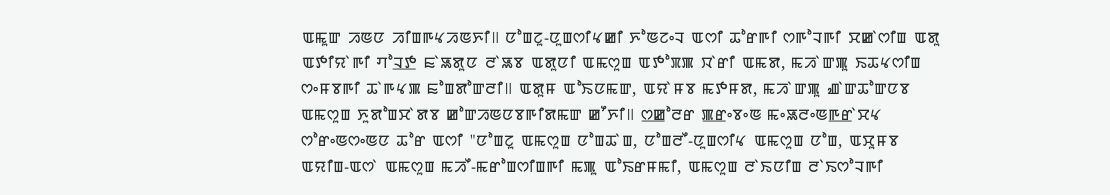ꯑꯃꯨꯛ ꯍꯟꯅ ꯍꯤꯡꯒꯠꯍꯟꯈꯤ꯫ ꯅꯣꯡꯖꯨ-ꯅꯨꯡꯁꯤꯠꯀꯤ ꯈꯣꯟꯖꯦꯜ ꯑꯁꯤ ꯊꯣꯔꯒꯤ ꯁꯒꯣꯜꯒꯤ ꯆꯀꯥꯁꯤꯡ ꯑꯗꯨ ꯑꯇꯤꯌꯥꯒꯤ ꯚꯣꯜ꯭ꯇ ꯐꯥꯎꯗꯨꯅ ꯂꯥꯎꯕ ꯑꯗꯨꯅꯤ ꯑꯃꯁꯨꯡ ꯑꯇꯣꯞꯄ ꯋꯥꯔꯤ ꯑꯃꯗ, ꯃꯍꯥꯛꯄꯨ ꯏꯊꯠꯁꯤꯡ ꯁꯦꯝꯕꯒꯤ ꯊꯥꯒꯠꯄ ꯐꯣꯡꯗꯣꯛꯂꯤ꯫ ꯑꯗꯨꯝ ꯑꯣꯏꯅꯃꯛ, ꯑꯌꯥꯝꯕ ꯃꯇꯝꯗ, ꯃꯍꯥꯛꯄꯨ ꯉꯥꯛꯊꯣꯛꯅꯕ ꯑꯃꯁꯨꯡ ꯈꯨꯗꯣꯡꯆꯥꯗꯕ ꯀꯣꯛꯍꯟꯅꯕꯒꯤꯗꯃꯛ ꯀꯧꯈꯤ꯫ ꯁ꯭ꯀꯣꯂꯔ ꯄ꯭ꯔꯦꯕꯦꯟ ꯃꯦꯎꯂꯦꯟꯒ꯭ꯔꯥꯆꯠ ꯁꯣꯔꯦꯟꯁꯦꯟꯅ ꯊꯣꯔ ꯑꯁꯤ "ꯅꯣꯡꯖꯨ ꯑꯃꯁꯨꯡ ꯅꯣꯡꯊꯥꯡ, ꯅꯣꯡꯂꯩ-ꯅꯨꯡꯁꯤꯠ ꯑꯃꯁꯨꯡ ꯅꯣꯡ, ꯑꯆꯨꯝꯕ ꯑꯌꯤꯡ-ꯑꯁꯥ ꯑꯃꯁꯨꯡ ꯃꯍꯩ-ꯃꯔꯣꯡꯁꯤꯡꯒꯤ ꯃꯄꯨ ꯑꯣꯏꯔꯝꯃꯤ, ꯑꯃꯁꯨꯡ ꯂꯥꯏꯅꯤꯡ ꯂꯥꯏꯁꯣꯜꯒꯤ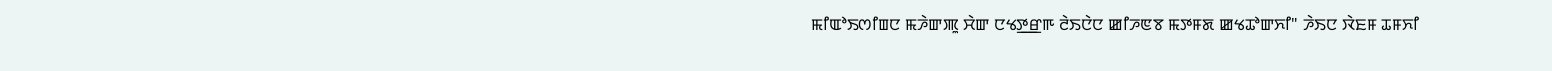ꯃꯤꯑꯣꯏꯁꯤꯡꯅ ꯃꯍꯥꯛꯄꯨ ꯆꯥꯛ ꯅꯠꯇ꯭ꯔꯒ ꯂꯥꯏꯅꯥꯅ ꯀꯤꯍꯟꯕ ꯃꯇꯝꯗ ꯀꯠꯊꯣꯛꯈꯤ" ꯍꯥꯏꯅ ꯋꯥꯐꯝ ꯊꯝꯈꯤ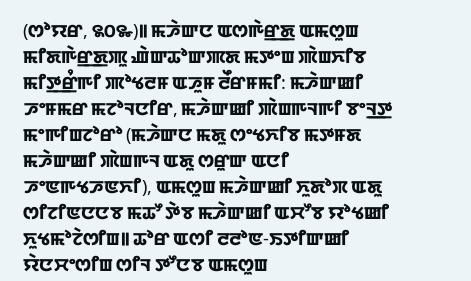(ꯁꯣꯌꯔ, ꯲꯰꯳)꯫ ꯃꯍꯥꯛꯅ ꯑꯁꯒꯥꯔ꯭ꯗ ꯑꯃꯁꯨꯡ ꯃꯤꯗꯒꯥꯔ꯭ꯗꯄꯨ ꯉꯥꯛꯊꯣꯛꯄꯗ ꯃꯇꯦꯡ ꯄꯥꯡꯈꯤꯕ ꯃꯤꯇ꯭ꯔꯪꯒꯤ ꯄꯣꯠꯂꯝ ꯑꯍꯨꯝ ꯂꯩꯔꯝꯃꯤ: ꯃꯍꯥꯛꯀꯤ ꯍꯦꯝꯃꯔ ꯃꯖꯣꯜꯅꯤꯔ, ꯃꯍꯥꯛꯀꯤ ꯄꯥꯡꯒꯜꯒꯤ ꯕꯦꯜ꯭ꯇ ꯃꯦꯒꯤꯡꯖꯣꯔꯣ (ꯃꯍꯥꯛꯅ ꯃꯗꯨ ꯁꯦꯠꯈꯤꯕ ꯃꯇꯝꯗ ꯃꯍꯥꯛꯀꯤ ꯄꯥꯡꯒꯜ ꯑꯗꯨ ꯁꯔꯨꯛ ꯑꯅꯤ ꯍꯦꯟꯒꯠꯍꯟꯈꯤ), ꯑꯃꯁꯨꯡ ꯃꯍꯥꯛꯀꯤ ꯈꯨꯗꯣꯞ ꯑꯗꯨ ꯁꯤꯖꯤꯟꯅꯅꯕ ꯃꯊꯧ ꯇꯥꯕ ꯃꯍꯥꯛꯀꯤ ꯑꯆꯧꯕ ꯌꯣꯠꯀꯤ ꯈꯨꯠꯃꯣꯖꯥꯁꯤꯡ꯫ ꯊꯣꯔ ꯑꯁꯤ ꯂꯂꯣꯟ-ꯏꯇꯤꯛꯀꯤ ꯌꯥꯅꯆꯦꯁꯤꯡ ꯁꯤꯜ ꯇꯧꯅꯕ ꯑꯃꯁꯨꯡ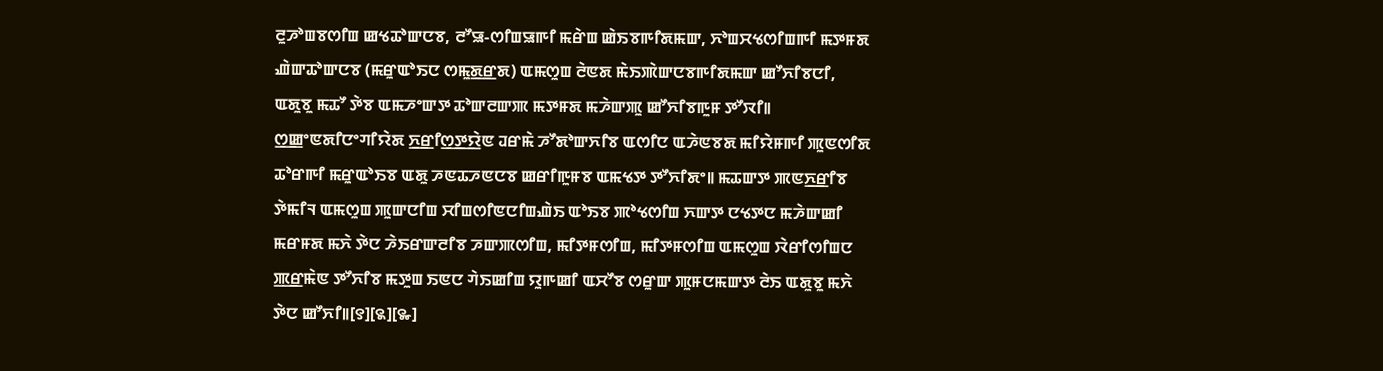ꯂꯨꯍꯣꯡꯕꯁꯤꯡ ꯀꯠꯊꯣꯛꯅꯕ, ꯂꯧꯎ-ꯁꯤꯡꯎꯒꯤ ꯃꯔꯥꯡ ꯀꯥꯏꯕꯒꯤꯗꯃꯛ, ꯈꯣꯡꯆꯠꯁꯤꯡꯒꯤ ꯃꯇꯝꯗ ꯉꯥꯛꯊꯣꯛꯅꯕ (ꯃꯔꯨꯑꯣꯏꯅ ꯁꯃꯨꯗ꯭ꯔꯗ) ꯑꯃꯁꯨꯡ ꯂꯥꯟꯗ ꯃꯥꯏꯄꯥꯛꯅꯕꯒꯤꯗꯃꯛ ꯀꯧꯈꯤꯕꯅꯤ, ꯑꯗꯨꯕꯨ ꯃꯊꯧ ꯇꯥꯕ ꯑꯃꯍꯦꯛꯇ ꯊꯣꯛꯂꯛꯄ ꯃꯇꯝꯗ ꯃꯍꯥꯛꯄꯨ ꯀꯧꯈꯤꯕꯒꯨꯝ ꯇꯧꯋꯤ꯫ ꯁ꯭ꯀꯦꯟꯗꯤꯅꯦꯚꯤꯌꯥꯗ ꯈ꯭ꯔꯤꯁ꯭ꯇ꯭ꯌꯥꯟ ꯙꯔꯃꯥ ꯍꯧꯗꯣꯛꯈꯤꯕ ꯑꯁꯤꯅ ꯑꯍꯥꯟꯕꯗ ꯃꯤꯌꯥꯝꯒꯤ ꯄꯨꯟꯁꯤꯗ ꯊꯣꯔꯒꯤ ꯃꯔꯨꯑꯣꯏꯕ ꯑꯗꯨ ꯍꯟꯊꯍꯟꯅꯕ ꯀꯔꯤꯒꯨꯝꯕ ꯑꯃꯠꯇ ꯇꯧꯈꯤꯗꯦ꯫ ꯃꯊꯛꯇ ꯄꯟꯈ꯭ꯔꯤꯕ ꯇꯥꯃꯤꯜ ꯑꯃꯁꯨꯡ ꯄꯨꯛꯅꯤꯡ ꯆꯤꯡꯁꯤꯟꯅꯤꯡꯉꯥꯏ ꯑꯣꯏꯕ ꯄꯣꯠꯁꯤꯡ ꯈꯛꯇ ꯅꯠꯇꯅ ꯃꯍꯥꯛꯀꯤ ꯃꯔꯝꯗ ꯃꯈꯥ ꯇꯥꯅ ꯍꯥꯏꯔꯛꯂꯤꯕ ꯍꯛꯄꯁꯤꯡ, ꯃꯤꯇꯝꯁꯤꯡ, ꯃꯤꯇꯝꯁꯤꯡ ꯑꯃꯁꯨꯡ ꯋꯥꯔꯤꯁꯤꯡꯅ ꯄ꯭ꯔꯃꯥꯟ ꯇꯧꯈꯤꯕ ꯃꯇꯨꯡ ꯏꯟꯅ ꯚꯥꯏꯀꯤꯡ ꯌꯨꯒꯀꯤ ꯑꯆꯧꯕ ꯁꯔꯨꯛ ꯄꯨꯝꯅꯃꯛꯇ ꯂꯥꯏ ꯑꯗꯨꯕꯨ ꯃꯈꯥ ꯇꯥꯅ ꯀꯧꯈꯤ꯫[꯱][꯲][꯳]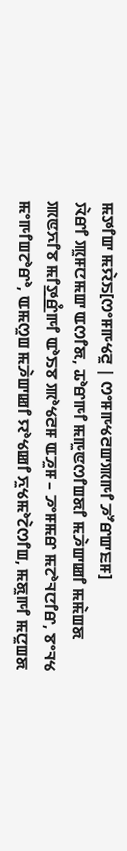ꯃꯇꯤꯛ ꯃꯌꯥꯏ[ꯁꯦꯝꯒꯠꯂꯨ | ꯁꯦꯝꯒꯠꯂꯛꯄꯒꯤ ꯍꯧꯔꯛꯐꯝ]
ꯋꯥꯔꯤ ꯄꯨꯝꯅꯃꯛ ꯑꯁꯤꯗ, ꯊꯣꯔꯒꯤ ꯃꯒꯨꯟꯁꯤꯡꯗꯤ ꯃꯍꯥꯛꯀꯤ ꯃꯃꯥꯡꯗ ꯄꯟꯈꯤꯕ ꯃꯤꯇ꯭ꯔꯪꯒꯤ ꯑꯣꯏꯕ ꯄꯣꯠꯂꯝ ꯑꯍꯨꯝ – ꯍꯦꯝꯃꯔ ꯃꯖꯣꯜꯅꯤꯔ, ꯕꯦꯜꯠ ꯃꯦꯒꯤꯡꯖꯣꯔꯣ, ꯑꯃꯁꯨꯡ ꯃꯍꯥꯛꯀꯤ ꯌꯣꯠꯀꯤ ꯈꯨꯠꯃꯣꯖꯥꯁꯤꯡ, ꯃꯗꯨꯒꯤ ꯃꯅꯨꯡꯗ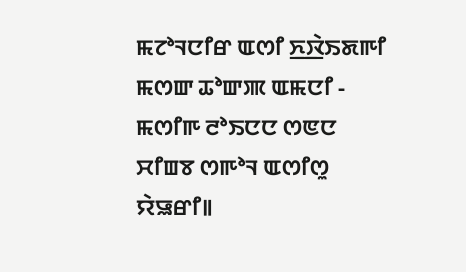ꯃꯖꯣꯜꯅꯤꯔ ꯑꯁꯤ ꯈ꯭ꯋꯥꯏꯗꯒꯤ ꯃꯁꯛ ꯊꯣꯛꯄ ꯑꯃꯅꯤ - ꯃꯁꯤꯒ ꯂꯣꯏꯅꯅ ꯁꯟꯅ ꯆꯤꯡꯕ ꯁꯒꯣꯜ ꯑꯁꯤꯁꯨ ꯌꯥꯎꯔꯤ꯫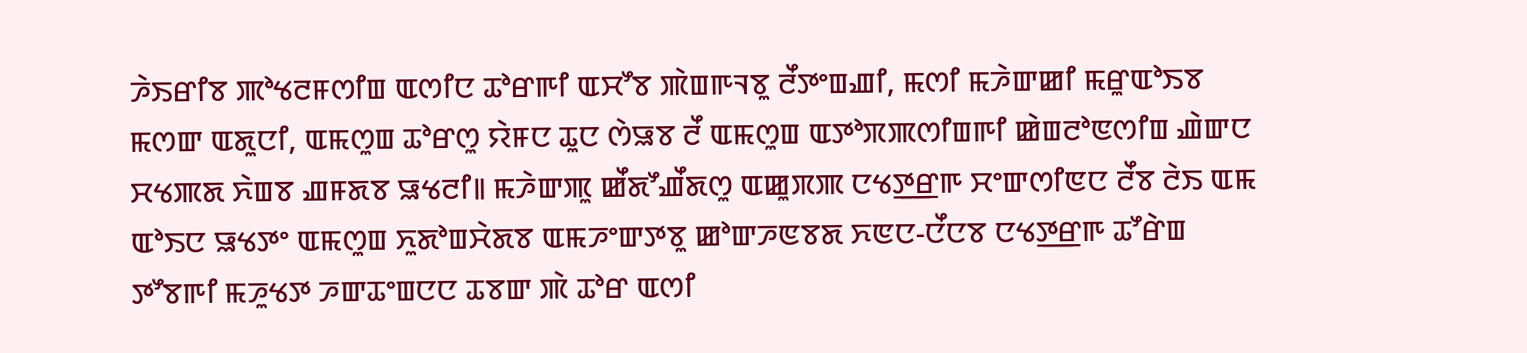ꯍꯥꯏꯔꯤꯕ ꯄꯣꯠꯂꯝꯁꯤꯡ ꯑꯁꯤꯅ ꯊꯣꯔꯒꯤ ꯑꯆꯧꯕ ꯄꯥꯡꯒꯜꯕꯨ ꯂꯩꯇꯦꯡꯉꯤ, ꯃꯁꯤ ꯃꯍꯥꯛꯀꯤ ꯃꯔꯨꯑꯣꯏꯕ ꯃꯁꯛ ꯑꯗꯨꯅꯤ, ꯑꯃꯁꯨꯡ ꯊꯣꯔꯁꯨ ꯌꯥꯝꯅ ꯊꯨꯅ ꯁꯥꯎꯕ ꯂꯩ ꯑꯃꯁꯨꯡ ꯑꯇꯣꯞꯄꯁꯤꯡꯒꯤ ꯀꯥꯡꯂꯣꯟꯁꯤꯡ ꯉꯥꯛꯅ ꯆꯠꯄꯗ ꯈꯥꯡꯕ ꯉꯝꯗꯕ ꯎꯠꯂꯤ꯫ ꯃꯍꯥꯛꯄꯨ ꯀꯩꯗꯧꯉꯩꯗꯁꯨ ꯑꯀꯨꯞꯄ ꯅꯠꯇ꯭ꯔꯒ ꯆꯦꯛꯁꯤꯟꯅ ꯂꯩꯕ ꯂꯥꯏ ꯑꯃ ꯑꯣꯏꯅ ꯎꯠꯇꯦ ꯑꯃꯁꯨꯡ ꯈꯨꯗꯣꯡꯆꯥꯗꯕ ꯑꯃꯍꯦꯛꯇꯕꯨ ꯀꯣꯛꯍꯟꯕꯗ ꯈꯟꯅ-ꯅꯩꯅꯕ ꯅꯠꯇ꯭ꯔꯒ ꯊꯧꯔꯥꯡ ꯇꯧꯕꯒꯤ ꯃꯍꯨꯠꯇ ꯍꯛꯊꯦꯡꯅꯅ ꯊꯕꯛ ꯄꯥ ꯊꯣꯔ ꯑꯁꯤ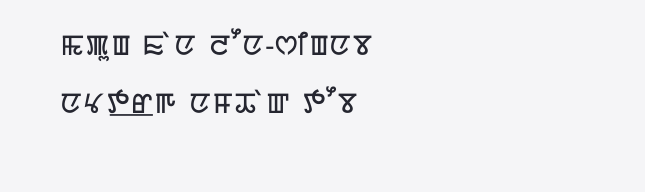ꯃꯄꯨꯡ ꯐꯥꯅ ꯂꯧꯅ-ꯁꯤꯡꯅꯕ ꯅꯠꯇ꯭ꯔꯒ ꯅꯝꯊꯥꯛ ꯇꯧꯕ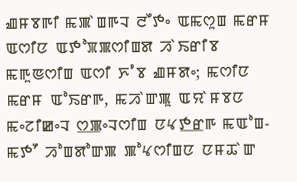ꯉꯝꯕꯒꯤ ꯃꯄꯥꯡꯒꯜ ꯂꯩꯇꯦ ꯑꯃꯁꯨꯡ ꯃꯔꯝ ꯑꯁꯤꯅ ꯑꯇꯣꯞꯄꯁꯤꯡꯗ ꯍꯥꯏꯔꯤꯕ ꯃꯒꯨꯟꯁꯤꯡ ꯑꯁꯤ ꯈꯪꯕ ꯉꯝꯗꯦ; ꯃꯁꯤꯅ ꯃꯔꯝ ꯑꯣꯏꯔꯒ, ꯃꯍꯥꯛꯄꯨ ꯑꯌꯥꯝꯕꯅ ꯃꯦꯖꯤꯀꯦꯜ ꯁ꯭ꯄꯦꯜꯁꯤꯡ ꯅꯠꯇ꯭ꯔꯒ ꯃꯑꯣꯡ-ꯃꯇꯧ ꯍꯣꯡꯗꯣꯛꯄ ꯄꯣꯠꯁꯤꯡꯅ ꯅꯝꯊꯥꯛ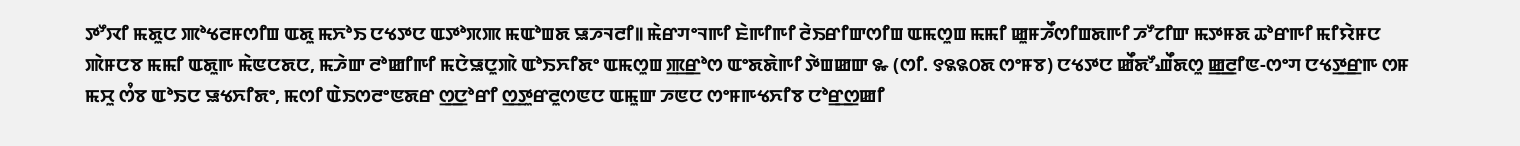ꯇꯧꯋꯤ ꯃꯗꯨꯅ ꯄꯣꯠꯂꯝꯁꯤꯡ ꯑꯗꯨ ꯃꯈꯣꯏ ꯅꯠꯇꯅ ꯑꯇꯣꯞꯄ ꯃꯑꯣꯡꯗ ꯎꯍꯜꯂꯤ꯫ ꯃꯥꯔꯚꯦꯜꯒꯤ ꯐꯥꯒꯤꯒꯤ ꯂꯥꯏꯔꯤꯛꯁꯤꯡ ꯑꯃꯁꯨꯡ ꯃꯃꯤ ꯀꯨꯝꯍꯩꯁꯤꯡꯗꯒꯤ ꯍꯧꯖꯤꯛ ꯃꯇꯝꯗ ꯊꯣꯔꯒꯤ ꯃꯤꯌꯥꯝꯅ ꯄꯥꯝꯅꯕ ꯃꯃꯤ ꯑꯗꯨꯒ ꯃꯥꯟꯅꯗꯅ, ꯃꯍꯥꯛ ꯂꯣꯀꯤꯒꯤ ꯃꯅꯥꯎꯅꯨꯄꯥ ꯑꯣꯏꯈꯤꯗꯦ ꯑꯃꯁꯨꯡ ꯄ꯭ꯔꯣꯁ ꯑꯦꯗꯗꯥꯒꯤ ꯇꯥꯡꯀꯛ ꯳ (ꯁꯤ. ꯱꯲꯲꯰ꯗ ꯁꯦꯝꯕ) ꯅꯠꯇꯅ ꯀꯩꯗꯧꯉꯩꯗꯁꯨ ꯀ꯭ꯂꯤꯟ-ꯁꯦꯚ ꯅꯠꯇ꯭ꯔꯒ ꯁꯝ ꯃꯆꯨ ꯁꯪꯕ ꯑꯣꯏꯅ ꯎꯠꯈꯤꯗꯦ, ꯃꯁꯤ ꯑꯥꯏꯁꯂꯦꯟꯗꯔ ꯁ꯭ꯅꯣꯔꯤ ꯁ꯭ꯇꯨꯔꯂꯨꯁꯟꯅ ꯑꯃꯨꯛ ꯍꯟꯅ ꯁꯦꯝꯒꯠꯈꯤꯕ ꯅꯣꯔ꯭ꯁꯀꯤ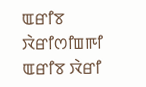ꯑꯔꯤꯕ ꯋꯥꯔꯤꯁꯤꯡꯒꯤ ꯑꯔꯤꯕ ꯋꯥꯔꯤ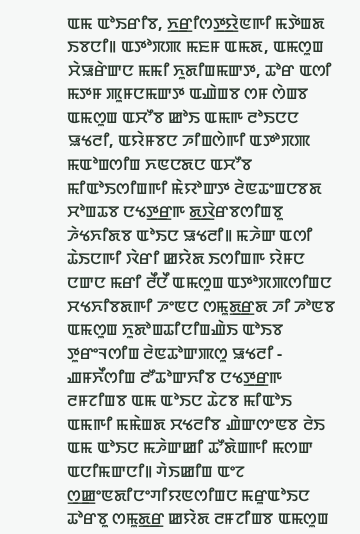ꯑꯃ ꯑꯣꯏꯔꯤꯕ, ꯈ꯭ꯔꯤꯁꯇ꯭ꯌꯥꯟꯒꯤ ꯃꯇꯥꯡꯗ ꯏꯕꯅꯤ꯫ ꯑꯇꯣꯞꯄ ꯃꯐꯝ ꯑꯃꯗ, ꯑꯃꯁꯨꯡ ꯆꯥꯎꯔꯥꯛꯅ ꯃꯃꯤ ꯈꯨꯗꯤꯡꯃꯛꯇ, ꯊꯣꯔ ꯑꯁꯤ ꯃꯇꯝ ꯄꯨꯝꯅꯃꯛꯇ ꯑꯉꯥꯡꯕ ꯁꯝ ꯁꯥꯡꯕ ꯑꯃꯁꯨꯡ ꯑꯆꯧꯕ ꯀꯣꯏ ꯑꯃꯒ ꯂꯣꯏꯅꯅ ꯎꯠꯂꯤ, ꯑꯌꯥꯝꯕꯅ ꯍꯤꯡꯁꯥꯒꯤ ꯑꯇꯣꯞꯄ ꯃꯑꯣꯡꯁꯤꯡ ꯈꯟꯅꯗꯅ ꯑꯆꯧꯕ ꯃꯤꯑꯣꯏꯁꯤꯡꯒꯤ ꯃꯥꯌꯣꯛꯇ ꯂꯥꯟꯊꯦꯡꯅꯕꯗ ꯆꯣꯡꯊꯕ ꯅꯠꯇ꯭ꯔꯒ ꯗ꯭ꯋꯥꯔꯕꯁꯤꯡꯕꯨ ꯍꯥꯠꯈꯤꯗꯕ ꯑꯣꯏꯅ ꯎꯠꯂꯤ꯫ ꯃꯍꯥꯛ ꯑꯁꯤ ꯊꯥꯏꯅꯒꯤ ꯋꯥꯔꯤ ꯀꯌꯥꯗ ꯏꯁꯤꯡꯒ ꯌꯥꯝꯅ ꯅꯛꯅ ꯃꯔꯤ ꯂꯩꯅꯩ ꯑꯃꯁꯨꯡ ꯑꯇꯣꯞꯄꯁꯤꯡꯅ ꯆꯠꯈꯤꯕꯗꯒꯤ ꯍꯦꯟꯅ ꯁꯃꯨꯗ꯭ꯔꯗ ꯍꯤ ꯍꯣꯟꯕ ꯑꯃꯁꯨꯡ ꯈꯨꯗꯣꯡꯊꯤꯅꯤꯡꯉꯥꯏ ꯑꯣꯏꯕ ꯇꯨꯔꯦꯜꯁꯤꯡ ꯂꯥꯟꯊꯣꯛꯄꯁꯨ ꯎꯠꯂꯤ - ꯉꯝꯈꯩꯁꯤꯡ ꯂꯧꯊꯣꯛꯈꯤꯕ ꯅꯠꯇ꯭ꯔꯒ ꯂꯝꯖꯤꯡꯕ ꯑꯃ ꯑꯣꯏꯅ ꯊꯥꯖꯕ ꯃꯤꯑꯣꯏ ꯑꯃꯒꯤ ꯃꯃꯥꯡꯗ ꯆꯠꯂꯤꯕ ꯉꯥꯛꯁꯦꯟꯕ ꯂꯥꯏ ꯑꯃ ꯑꯣꯏꯅ ꯃꯍꯥꯛꯀꯤ ꯊꯧꯗꯥꯡꯒꯤ ꯃꯁꯛ ꯑꯅꯤꯃꯛꯅꯤ꯫ ꯚꯥꯏꯀꯤꯡ ꯑꯦꯖ ꯁ꯭ꯀꯦꯟꯗꯤꯅꯦꯚꯤꯌꯟꯁꯤꯡꯅ ꯃꯔꯨꯑꯣꯏꯅ ꯊꯣꯔꯕꯨ ꯁꯃꯨꯗ꯭ꯔ ꯀꯌꯥꯗ ꯂꯝꯖꯤꯡꯕ ꯑꯃꯁꯨꯡ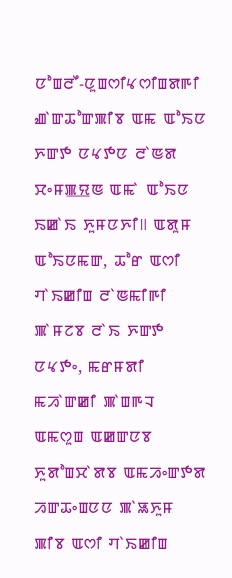ꯅꯣꯡꯂꯩ-ꯅꯨꯡꯁꯤꯠꯁꯤꯡꯗꯒꯤ ꯉꯥꯛꯊꯣꯛꯄꯤꯕ ꯑꯃ ꯑꯣꯏꯅ ꯈꯛꯇ ꯅꯠꯇꯅ ꯂꯥꯟꯗ ꯆꯦꯝꯄ꯭ꯌꯟ ꯑꯃꯥ ꯑꯣꯏꯅ ꯏꯀꯥꯏ ꯈꯨꯝꯅꯈꯤ꯫ ꯑꯗꯨꯝ ꯑꯣꯏꯅꯃꯛ, ꯊꯣꯔ ꯑꯁꯤ ꯚꯥꯏꯀꯤꯡ ꯂꯥꯟꯃꯤꯒꯤ ꯄꯥꯝꯖꯕ ꯂꯥꯏ ꯈꯛꯇ ꯅꯠꯇꯦ, ꯃꯔꯝꯗꯤ ꯃꯍꯥꯛꯀꯤ ꯄꯥꯡꯒꯜ ꯑꯃꯁꯨꯡ ꯑꯀꯛꯅꯕ ꯈꯨꯗꯣꯡꯆꯥꯗꯕ ꯑꯃꯍꯦꯛꯇꯗ ꯍꯛꯊꯦꯡꯅꯅ ꯄꯥꯎꯈꯨꯝ ꯄꯤꯕ ꯑꯁꯤ ꯚꯥꯏꯀꯤꯡ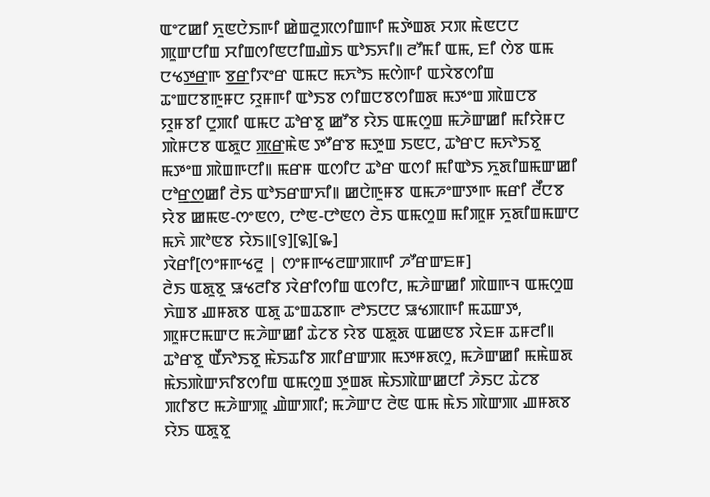ꯑꯦꯖꯀꯤ ꯈꯨꯟꯅꯥꯏꯒꯤ ꯀꯥꯡꯂꯨꯞꯁꯤꯡꯒꯤ ꯃꯇꯥꯡꯗ ꯆꯞ ꯃꯥꯟꯅꯅ ꯄꯨꯛꯅꯤꯡ ꯆꯤꯡꯁꯤꯟꯅꯤꯡꯉꯥꯏ ꯑꯣꯏꯈꯤ꯫ ꯂꯧꯃꯤ ꯑꯃ, ꯐꯤ ꯁꯥꯕ ꯑꯃ ꯅꯠꯇ꯭ꯔꯒ ꯕ꯭ꯔꯤꯋꯦꯔ ꯑꯃꯅ ꯃꯈꯣꯏ ꯃꯁꯥꯒꯤ ꯑꯋꯥꯕꯁꯤꯡ ꯊꯦꯡꯅꯕꯒꯨꯝꯅ ꯌꯨꯝꯒꯤ ꯑꯣꯏꯕ ꯁꯤꯡꯅꯕꯁꯤꯡꯗ ꯃꯇꯦꯡ ꯄꯥꯡꯅꯕ ꯌꯨꯝꯕꯤ ꯅꯨꯄꯤ ꯑꯃꯅ ꯊꯣꯔꯕꯨ ꯀꯧꯕ ꯌꯥꯏ ꯑꯃꯁꯨꯡ ꯃꯍꯥꯛꯀꯤ ꯃꯤꯌꯥꯝꯅ ꯄꯥꯝꯅꯕ ꯑꯗꯨꯅ ꯄ꯭ꯔꯃꯥꯟ ꯇꯧꯔꯕ ꯃꯇꯨꯡ ꯏꯟꯅ, ꯊꯣꯔꯅ ꯃꯈꯣꯏꯕꯨ ꯃꯇꯦꯡ ꯄꯥꯡꯒꯅꯤ꯫ ꯃꯔꯝ ꯑꯁꯤꯅ ꯊꯣꯔ ꯑꯁꯤ ꯃꯤꯑꯣꯏ ꯈꯨꯗꯤꯡꯃꯛꯀꯤ ꯅꯣꯔ꯭ꯁꯀꯤ ꯂꯥꯏ ꯑꯣꯏꯔꯛꯈꯤ꯫ ꯀꯅꯥꯒꯨꯝꯕ ꯑꯃꯍꯦꯛꯇꯒ ꯃꯔꯤ ꯂꯩꯅꯕ ꯌꯥꯕ ꯀꯃꯟ-ꯁꯦꯟꯁ, ꯅꯣꯟ-ꯅꯣꯟꯁ ꯂꯥꯏ ꯑꯃꯁꯨꯡ ꯃꯤꯄꯨꯝ ꯈꯨꯗꯤꯡꯃꯛꯅ ꯃꯈꯥ ꯄꯣꯟꯕ ꯌꯥꯏ꯫[꯱][꯲][꯳]
ꯋꯥꯔꯤ[ꯁꯦꯝꯒꯠꯂꯨ | ꯁꯦꯝꯒꯠꯂꯛꯄꯒꯤ ꯍꯧꯔꯛꯐꯝ]
ꯂꯥꯏ ꯑꯗꯨꯕꯨ ꯎꯠꯂꯤꯕ ꯋꯥꯔꯤꯁꯤꯡ ꯑꯁꯤꯅ, ꯃꯍꯥꯛꯀꯤ ꯄꯥꯡꯒꯜ ꯑꯃꯁꯨꯡ ꯈꯥꯡꯕ ꯉꯝꯗꯕ ꯑꯗꯨ ꯊꯦꯡꯊꯕꯒ ꯂꯣꯏꯅꯅ ꯎꯠꯄꯒꯤ ꯃꯊꯛꯇ, ꯄꯨꯝꯅꯃꯛꯅ ꯃꯍꯥꯛꯀꯤ ꯊꯥꯖꯕ ꯌꯥꯕ ꯑꯗꯨꯗ ꯑꯀꯟꯕ ꯋꯥꯐꯝ ꯊꯝꯂꯤ꯫ ꯊꯣꯔꯕꯨ ꯑꯩꯈꯣꯏꯕꯨ ꯃꯥꯏꯊꯤꯕ ꯄꯤꯔꯛꯄ ꯃꯇꯝꯗꯁꯨ, ꯃꯍꯥꯛꯀꯤ ꯃꯃꯥꯡꯗ ꯃꯥꯏꯄꯥꯛꯈꯤꯕꯁꯤꯡ ꯑꯃꯁꯨꯡ ꯇꯨꯡꯗ ꯃꯥꯏꯄꯥꯛꯀꯅꯤ ꯍꯥꯏꯅ ꯊꯥꯖꯕ ꯄꯤꯕꯅ ꯃꯍꯥꯛꯄꯨ ꯉꯥꯛꯄꯤ; ꯃꯍꯥꯛꯅ ꯂꯥꯟ ꯑꯃ ꯃꯥꯏ ꯄꯥꯛꯄ ꯉꯝꯗꯕ ꯌꯥꯏ ꯑꯗꯨꯕꯨ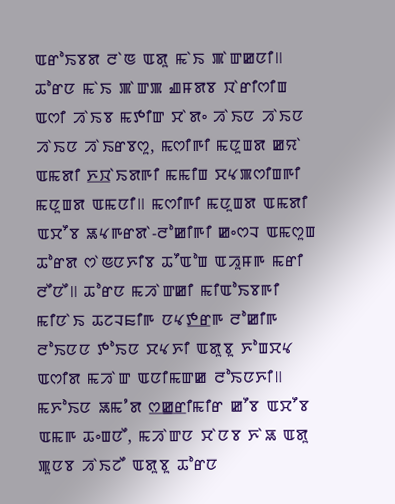ꯑꯔꯣꯏꯕꯗ ꯂꯥꯟ ꯑꯗꯨ ꯃꯥꯏ ꯄꯥꯛꯀꯅꯤ꯫ ꯊꯣꯔꯅ ꯃꯥꯏ ꯄꯥꯛꯄ ꯉꯝꯗꯕ ꯋꯥꯔꯤꯁꯤꯡ ꯑꯁꯤ ꯍꯥꯏꯕ ꯃꯇꯤꯛ ꯆꯥꯗꯦ ꯍꯥꯏꯅ ꯍꯥꯏꯅ ꯍꯥꯏꯅ ꯍꯥꯏꯔꯕꯁꯨ, ꯃꯁꯤꯒꯤ ꯃꯅꯨꯡꯗ ꯀꯌꯥ ꯑꯃꯗꯤ ꯈ꯭ꯋꯥꯏꯗꯒꯤ ꯃꯃꯤꯡ ꯆꯠꯄꯁꯤꯡꯒꯤ ꯃꯅꯨꯡꯗ ꯑꯃꯅꯤ꯫ ꯃꯁꯤꯒꯤ ꯃꯅꯨꯡꯗ ꯑꯃꯗꯤ ꯑꯆꯧꯕ ꯎꯠꯒꯔꯗꯥ-ꯂꯣꯀꯤꯒꯤ ꯀꯦꯁꯜ ꯑꯃꯁꯨꯡ ꯊꯣꯔꯗ ꯁꯥꯟꯅꯈꯤꯕ ꯊꯧꯑꯣꯡ ꯑꯍꯨꯝꯒ ꯃꯔꯤ ꯂꯩꯅꯩ꯫ ꯊꯣꯔꯅ ꯃꯍꯥꯛꯀꯤ ꯃꯤꯑꯣꯏꯕꯒꯤ ꯃꯤꯅꯥꯏ ꯊꯖꯜꯐꯤꯒ ꯅꯠꯇ꯭ꯔꯒ ꯂꯣꯀꯤꯒ ꯂꯣꯏꯅꯅ ꯇꯣꯏꯅ ꯆꯠꯈꯤ ꯑꯗꯨꯕꯨ ꯈꯣꯡꯆꯠ ꯑꯁꯤꯗ ꯃꯍꯥꯛ ꯑꯅꯤꯃꯛꯀ ꯂꯣꯏꯅꯈꯤ꯫ ꯃꯈꯣꯏꯅ ꯎꯃꯪꯗ ꯁ꯭ꯀ꯭ꯔꯤꯃꯤꯔ ꯀꯧꯕ ꯑꯆꯧꯕ ꯑꯃꯒ ꯊꯦꯡꯅꯩ, ꯃꯍꯥꯛꯅ ꯆꯥꯅꯕ ꯈꯥꯎ ꯑꯗꯨ ꯄꯨꯅꯕ ꯍꯥꯏꯖꯩ ꯑꯗꯨꯕꯨ ꯊꯣꯔꯅ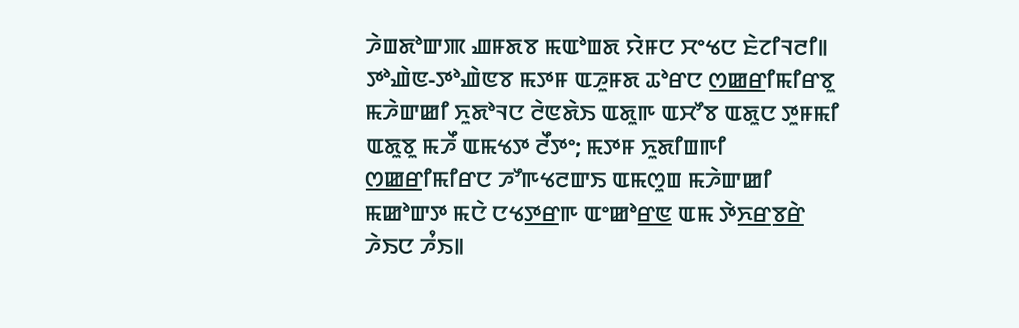ꯍꯥꯡꯗꯣꯛꯄ ꯉꯝꯗꯕ ꯃꯑꯣꯡꯗ ꯌꯥꯝꯅ ꯆꯦꯠꯅ ꯐꯥꯖꯤꯜꯂꯤ꯫ ꯇꯣꯉꯥꯟ-ꯇꯣꯉꯥꯟꯕ ꯃꯇꯝ ꯑꯍꯨꯝꯗ ꯊꯣꯔꯅ ꯁ꯭ꯀ꯭ꯔꯤꯃꯤꯔꯕꯨ ꯃꯍꯥꯛꯀꯤ ꯈꯨꯗꯣꯜꯅ ꯂꯥꯟꯗꯥꯏ ꯑꯗꯨꯒ ꯑꯆꯧꯕ ꯑꯗꯨꯅ ꯇꯨꯝꯃꯤ ꯑꯗꯨꯕꯨ ꯃꯍꯩ ꯑꯃꯠꯇ ꯂꯩꯇꯦ; ꯃꯇꯝ ꯈꯨꯗꯤꯡꯒꯤ ꯁ꯭ꯀ꯭ꯔꯤꯃꯤꯔꯅ ꯍꯧꯒꯠꯂꯛꯏ ꯑꯃꯁꯨꯡ ꯃꯍꯥꯛꯀꯤ ꯃꯀꯣꯛꯇ ꯃꯅꯥ ꯅꯠꯇ꯭ꯔꯒ ꯑꯦꯀꯣꯔ꯭ꯟ ꯑꯃ ꯇꯥꯈ꯭ꯔꯕ꯭ꯔꯥ ꯍꯥꯏꯅ ꯍꯪꯏ꯫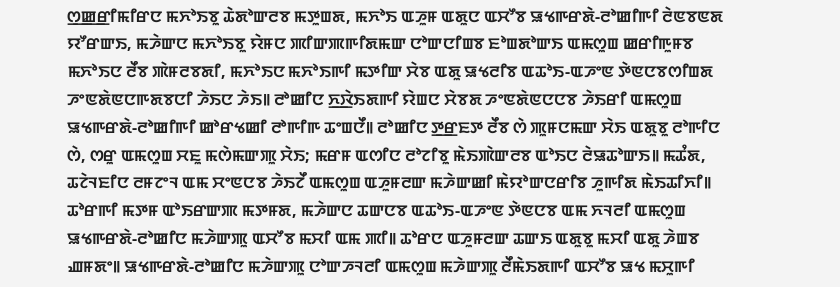ꯁ꯭ꯀ꯭ꯔꯤꯃꯤꯔꯅ ꯃꯈꯣꯏꯕꯨ ꯊꯥꯗꯣꯛꯂꯕ ꯃꯇꯨꯡꯗ, ꯃꯈꯣꯏ ꯑꯍꯨꯝ ꯑꯗꯨꯅ ꯑꯆꯧꯕ ꯎꯠꯒꯔꯗꯥ-ꯂꯣꯀꯤꯒꯤ ꯂꯥꯟꯕꯟꯗ ꯌꯧꯔꯛꯏ, ꯃꯍꯥꯛꯅ ꯃꯈꯣꯏꯕꯨ ꯌꯥꯝꯅ ꯄꯤꯛꯄꯒꯤꯗꯃꯛ ꯅꯣꯛꯅꯤꯡꯕ ꯐꯣꯡꯗꯣꯛꯏ ꯑꯃꯁꯨꯡ ꯀꯔꯤꯒꯨꯝꯕ ꯃꯈꯣꯏꯅ ꯂꯩꯕ ꯄꯥꯝꯂꯕꯗꯤ, ꯃꯈꯣꯏꯅ ꯃꯈꯣꯏꯒꯤ ꯃꯇꯤꯛ ꯆꯥꯕ ꯑꯗꯨ ꯎꯠꯂꯤꯕ ꯑꯊꯣꯏ-ꯑꯍꯦꯟ ꯇꯥꯟꯅꯕꯁꯤꯡꯗ ꯍꯦꯟꯗꯥꯟꯅꯒꯗꯕꯅꯤ ꯍꯥꯏꯅ ꯍꯥꯏ꯫ ꯂꯣꯀꯤꯅ ꯈ꯭ꯋꯥꯏꯗꯒꯤ ꯌꯥꯡꯅ ꯆꯥꯕꯗ ꯍꯦꯟꯗꯥꯟꯅꯅꯕ ꯍꯥꯏꯔꯤ ꯑꯃꯁꯨꯡ ꯎꯠꯒꯔꯗꯥ-ꯂꯣꯀꯤꯒꯤ ꯀꯣꯔꯠꯀꯤ ꯂꯣꯒꯤꯒ ꯊꯦꯡꯅꯩ꯫ ꯂꯣꯀꯤꯅ ꯇ꯭ꯔꯐꯇ ꯂꯩꯕ ꯁꯥ ꯄꯨꯝꯅꯃꯛ ꯆꯥꯏ ꯑꯗꯨꯕꯨ ꯂꯣꯒꯤꯅ ꯁꯥ, ꯁꯔꯨ ꯑꯃꯁꯨꯡ ꯆꯐꯨ ꯃꯁꯥꯃꯛꯄꯨ ꯆꯥꯏ; ꯃꯔꯝ ꯑꯁꯤꯅ ꯂꯣꯖꯤꯕꯨ ꯃꯥꯏꯄꯥꯛꯂꯕ ꯑꯣꯏꯅ ꯂꯥꯎꯊꯣꯛꯏ꯫ ꯃꯊꯪꯗ, ꯊꯖꯥꯜꯐꯤꯅ ꯂꯝꯖꯦꯜ ꯑꯃ ꯆꯦꯟꯅꯕ ꯍꯥꯏꯖꯩ ꯑꯃꯁꯨꯡ ꯑꯍꯨꯝꯂꯛ ꯃꯍꯥꯛꯀꯤ ꯃꯥꯌꯣꯛꯅꯔꯤꯕ ꯍꯨꯒꯤꯗ ꯃꯥꯏꯊꯤꯈꯤ꯫ ꯊꯣꯔꯒꯤ ꯃꯇꯝ ꯑꯣꯏꯔꯛꯄ ꯃꯇꯝꯗ, ꯃꯍꯥꯛꯅ ꯊꯛꯅꯕ ꯑꯊꯣꯏ-ꯑꯍꯦꯟ ꯇꯥꯟꯅꯕ ꯑꯃ ꯈꯜꯂꯤ ꯑꯃꯁꯨꯡ ꯎꯠꯒꯔꯗꯥ-ꯂꯣꯀꯤꯅ ꯃꯍꯥꯛꯄꯨ ꯑꯆꯧꯕ ꯃꯆꯤ ꯑꯃ ꯄꯤ꯫ ꯊꯣꯔꯅ ꯑꯍꯨꯝꯂꯛ ꯊꯛꯏ ꯑꯗꯨꯕꯨ ꯃꯆꯤ ꯑꯗꯨ ꯍꯥꯡꯕ ꯉꯝꯗꯦ꯫ ꯎꯠꯒꯔꯗꯥ-ꯂꯣꯀꯤꯅ ꯃꯍꯥꯛꯄꯨ ꯅꯣꯛꯍꯜꯂꯤ ꯑꯃꯁꯨꯡ ꯃꯍꯥꯛꯄꯨ ꯂꯩꯃꯥꯏꯗꯒꯤ ꯑꯆꯧꯕ ꯎꯠ ꯃꯆꯨꯒꯤ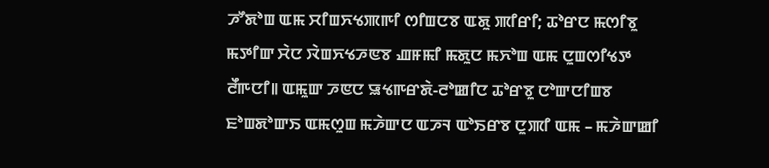ꯍꯧꯗꯣꯡ ꯑꯃ ꯆꯤꯡꯈꯠꯄꯒꯤ ꯁꯤꯡꯅꯕ ꯑꯗꯨ ꯄꯤꯔꯤ; ꯊꯣꯔꯅ ꯃꯁꯤꯕꯨ ꯃꯇꯤꯛ ꯆꯥꯅ ꯋꯥꯡꯈꯠꯍꯟꯕ ꯉꯝꯃꯤ ꯃꯗꯨꯅ ꯃꯈꯣꯡ ꯑꯃ ꯅꯨꯡꯁꯤꯠꯇ ꯂꯩꯒꯅꯤ꯫ ꯑꯃꯨꯛ ꯍꯟꯅ ꯎꯠꯒꯔꯗꯥ-ꯂꯣꯀꯤꯅ ꯊꯣꯔꯕꯨ ꯅꯣꯛꯅꯤꯡꯕ ꯐꯣꯡꯗꯣꯛꯏ ꯑꯃꯁꯨꯡ ꯃꯍꯥꯛꯅ ꯑꯍꯜ ꯑꯣꯏꯔꯕ ꯅꯨꯄꯤ ꯑꯃ – ꯃꯍꯥꯛꯀꯤ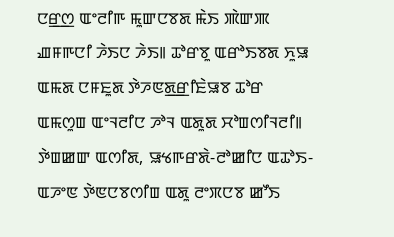ꯅꯔ꯭ꯁ ꯑꯦꯂꯤꯒ ꯃꯨꯛꯅꯕꯗ ꯃꯥꯏ ꯄꯥꯛꯄ ꯉꯝꯒꯅꯤ ꯍꯥꯏꯅ ꯍꯥꯏ꯫ ꯊꯣꯔꯕꯨ ꯑꯔꯣꯏꯕꯗ ꯈꯨꯎ ꯑꯃꯗ ꯅꯝꯐꯨꯗ ꯇꯥꯍꯟꯗ꯭ꯔꯤꯐꯥꯎꯕ ꯊꯣꯔ ꯑꯃꯁꯨꯡ ꯑꯦꯜꯂꯤꯅ ꯍꯣꯜ ꯑꯗꯨꯗ ꯆꯣꯡꯁꯤꯜꯂꯤ꯫ ꯇꯥꯡꯀꯛ ꯑꯁꯤꯗ, ꯎꯠꯒꯔꯗꯥ-ꯂꯣꯀꯤꯅ ꯑꯊꯣꯏ-ꯑꯍꯦꯟ ꯇꯥꯟꯅꯕꯁꯤꯡ ꯑꯗꯨ ꯂꯦꯞꯅꯕ ꯀꯧꯏ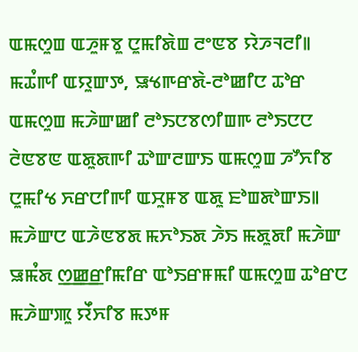ꯑꯃꯁꯨꯡ ꯑꯍꯨꯝꯕꯨ ꯅꯨꯃꯤꯗꯥꯡ ꯂꯦꯟꯕ ꯌꯥꯍꯜꯂꯤ꯫ ꯃꯊꯪꯒꯤ ꯑꯌꯨꯛꯇ, ꯎꯠꯒꯔꯗꯥ-ꯂꯣꯀꯤꯅ ꯊꯣꯔ ꯑꯃꯁꯨꯡ ꯃꯍꯥꯛꯀꯤ ꯂꯣꯏꯅꯕꯁꯤꯡꯒ ꯂꯣꯏꯅꯅ ꯂꯥꯟꯕꯟ ꯑꯗꯨꯗꯒꯤ ꯊꯣꯛꯂꯛꯏ ꯑꯃꯁꯨꯡ ꯍꯧꯈꯤꯕ ꯅꯨꯃꯤꯠ ꯈꯔꯅꯤꯒꯤ ꯑꯆꯨꯝꯕ ꯑꯗꯨ ꯐꯣꯡꯗꯣꯛꯏ꯫ ꯃꯍꯥꯛꯅ ꯑꯍꯥꯟꯕꯗ ꯃꯈꯣꯏꯗ ꯍꯥꯏ ꯃꯗꯨꯗꯤ ꯃꯍꯥꯛ ꯎꯃꯪꯗ ꯁ꯭ꯀ꯭ꯔꯤꯃꯤꯔ ꯑꯣꯏꯔꯝꯃꯤ ꯑꯃꯁꯨꯡ ꯊꯣꯔꯅ ꯃꯍꯥꯛꯄꯨ ꯌꯩꯈꯤꯕ ꯃꯇꯝ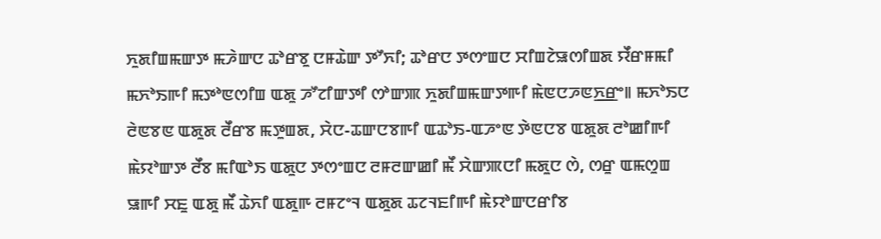ꯈꯨꯗꯤꯡꯃꯛꯇ ꯃꯍꯥꯛꯅ ꯊꯣꯔꯕꯨ ꯅꯝꯊꯥꯛ ꯇꯧꯈꯤ; ꯊꯣꯔꯅ ꯇꯁꯦꯡꯅ ꯆꯤꯡꯖꯥꯎꯁꯤꯡꯗ ꯌꯩꯔꯝꯃꯤ ꯃꯈꯣꯏꯒꯤ ꯃꯇꯣꯟꯁꯤꯡ ꯑꯗꯨ ꯍꯧꯖꯤꯛꯇꯤ ꯁꯣꯛꯄ ꯈꯨꯗꯤꯡꯃꯛꯇꯒꯤ ꯃꯥꯟꯅꯍꯟꯈ꯭ꯔꯦ꯫ ꯃꯈꯣꯏꯅ ꯂꯥꯟꯕꯟ ꯑꯗꯨꯗ ꯂꯩꯔꯕ ꯃꯇꯨꯡꯗ, ꯆꯥꯅ-ꯊꯛꯅꯕꯒꯤ ꯑꯊꯣꯏ-ꯑꯍꯦꯟ ꯇꯥꯟꯅꯕ ꯑꯗꯨꯗ ꯂꯣꯀꯤꯒꯤ ꯃꯥꯌꯣꯛꯇ ꯂꯩꯕ ꯃꯤꯑꯣꯏ ꯑꯗꯨꯅ ꯇꯁꯦꯡꯅ ꯂꯝꯂꯛꯀꯤ ꯃꯩ ꯆꯥꯛꯄꯅꯤ ꯃꯗꯨꯅ ꯁꯥ, ꯁꯔꯨ ꯑꯃꯁꯨꯡ ꯎꯒꯤ ꯆꯐꯨ ꯑꯗꯨ ꯃꯩ ꯊꯥꯈꯤ ꯑꯗꯨꯒ ꯂꯝꯖꯦꯜ ꯑꯗꯨꯗ ꯊꯖꯜꯐꯤꯒꯤ ꯃꯥꯌꯣꯛꯅꯔꯤꯕ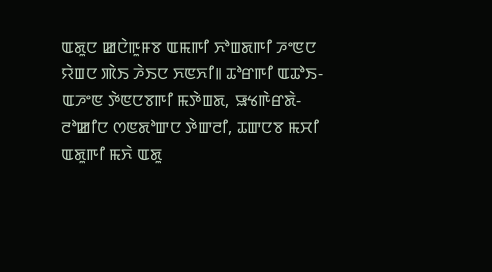ꯑꯗꯨꯅ ꯀꯅꯥꯒꯨꯝꯕ ꯑꯃꯒꯤ ꯈꯣꯡꯗꯒꯤ ꯍꯦꯟꯅ ꯌꯥꯡꯅ ꯄꯥꯏ ꯍꯥꯏꯅ ꯈꯟꯈꯤ꯫ ꯊꯣꯔꯒꯤ ꯑꯊꯣꯏ-ꯑꯍꯦꯟ ꯇꯥꯟꯅꯕꯒꯤ ꯃꯇꯥꯡꯗ, ꯎꯠꯒꯥꯔꯗꯥ-ꯂꯣꯀꯤꯅ ꯁꯟꯗꯣꯛꯅ ꯇꯥꯛꯂꯤ, ꯊꯛꯅꯕ ꯃꯆꯤ ꯑꯗꯨꯒꯤ ꯃꯈꯥ ꯑꯗꯨ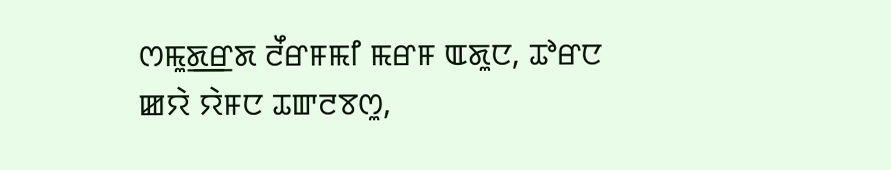ꯁꯃꯨꯗ꯭ꯔꯗ ꯂꯩꯔꯝꯃꯤ ꯃꯔꯝ ꯑꯗꯨꯅ, ꯊꯣꯔꯅ ꯀꯌꯥ ꯌꯥꯝꯅ ꯊꯛꯂꯕꯁꯨ,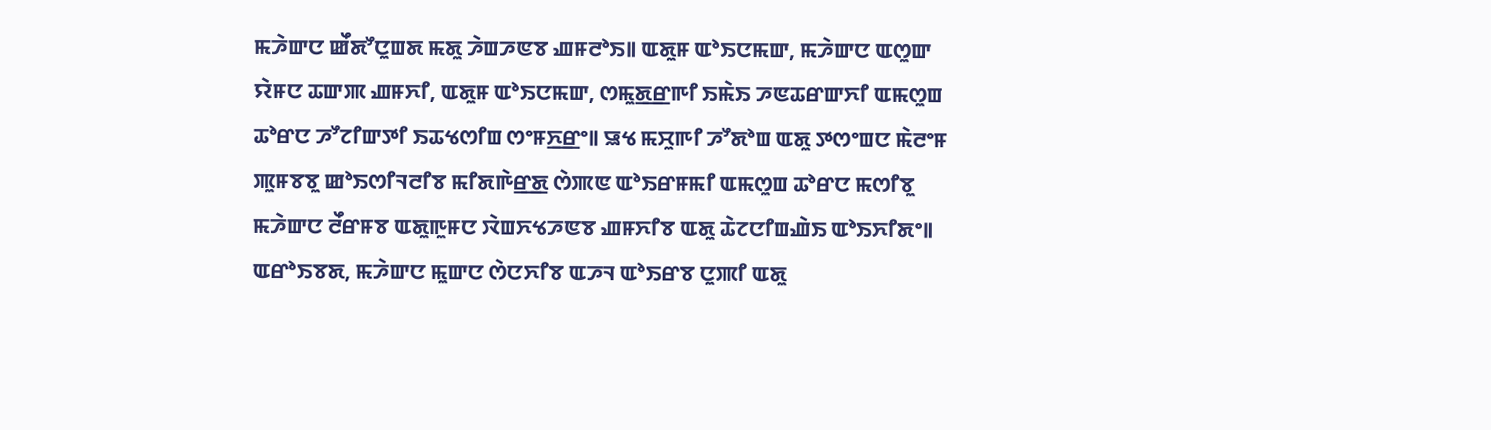ꯃꯍꯥꯛꯅ ꯀꯩꯗꯧꯅꯨꯡꯗ ꯃꯗꯨ ꯍꯥꯡꯍꯟꯕ ꯉꯝꯂꯣꯏ꯫ ꯑꯗꯨꯝ ꯑꯣꯏꯅꯃꯛ, ꯃꯍꯥꯛꯅ ꯑꯁꯨꯛ ꯌꯥꯝꯅ ꯊꯛꯄ ꯉꯝꯈꯤ, ꯑꯗꯨꯝ ꯑꯣꯏꯅꯃꯛ, ꯁꯃꯨꯗ꯭ꯔꯒꯤ ꯏꯃꯥꯏ ꯍꯟꯊꯔꯛꯈꯤ ꯑꯃꯁꯨꯡ ꯊꯣꯔꯅ ꯍꯧꯖꯤꯛꯇꯤ ꯏꯊꯠꯁꯤꯡ ꯁꯦꯝꯈ꯭ꯔꯦ꯫ ꯎꯠ ꯃꯆꯨꯒꯤ ꯍꯧꯗꯣꯡ ꯑꯗꯨ ꯇꯁꯦꯡꯅ ꯃꯥꯂꯦꯝ ꯄꯨꯝꯕꯕꯨ ꯀꯣꯏꯁꯤꯜꯂꯤꯕ ꯃꯤꯗꯒꯥꯔ꯭ꯗ ꯁꯥꯄꯟ ꯑꯣꯏꯔꯝꯃꯤ ꯑꯃꯁꯨꯡ ꯊꯣꯔꯅ ꯃꯁꯤꯕꯨ ꯃꯍꯥꯛꯅ ꯂꯩꯔꯝꯕ ꯑꯗꯨꯒꯨꯝꯅ ꯋꯥꯡꯈꯠꯍꯟꯕ ꯉꯝꯈꯤꯕ ꯑꯗꯨ ꯊꯥꯖꯅꯤꯡꯉꯥꯏ ꯑꯣꯏꯈꯤꯗꯦ꯫ ꯑꯔꯣꯏꯕꯗ, ꯃꯍꯥꯛꯅ ꯃꯨꯛꯅ ꯁꯥꯅꯈꯤꯕ ꯑꯍꯜ ꯑꯣꯏꯔꯕ ꯅꯨꯄꯤ ꯑꯗꯨ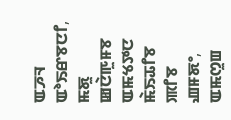ꯑꯍꯜ ꯑꯣꯏꯔꯕꯅꯤ, ꯃꯗꯨ ꯀꯅꯥꯒꯨꯝꯕ ꯑꯃꯠꯇꯅ ꯃꯥꯏꯊꯤꯕ ꯄꯤꯕ ꯉꯝꯗꯦ, ꯑꯃꯁꯨꯡ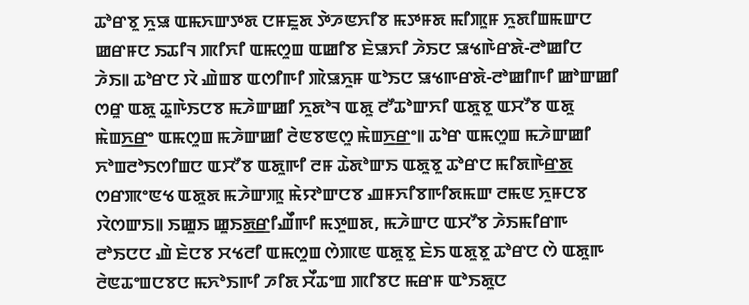ꯊꯣꯔꯕꯨ ꯈꯨꯎ ꯑꯃꯈꯛꯇꯗ ꯅꯝꯐꯨꯗ ꯇꯥꯍꯟꯈꯤꯕ ꯃꯇꯝꯗ ꯃꯤꯄꯨꯝ ꯈꯨꯗꯤꯡꯃꯛꯅ ꯀꯔꯝꯅ ꯏꯊꯤꯜ ꯄꯤꯈꯤ ꯑꯃꯁꯨꯡ ꯑꯀꯤꯕ ꯐꯥꯎꯈꯤ ꯍꯥꯏꯅ ꯎꯠꯒꯥꯔꯗꯥ-ꯂꯣꯀꯤꯅ ꯍꯥꯏ꯫ ꯊꯣꯔꯅ ꯋꯥ ꯉꯥꯡꯕ ꯑꯁꯤꯒꯤ ꯄꯥꯎꯈꯨꯝ ꯑꯣꯏꯅ ꯎꯠꯒꯔꯗꯥ-ꯂꯣꯀꯤꯒꯤ ꯀꯣꯛꯀꯤ ꯁꯔꯨ ꯑꯗꯨ ꯊꯨꯒꯥꯏꯅꯕ ꯃꯍꯥꯛꯀꯤ ꯈꯨꯗꯣꯜ ꯑꯗꯨ ꯂꯧꯊꯣꯛꯈꯤ ꯑꯗꯨꯕꯨ ꯑꯆꯧꯕ ꯑꯗꯨ ꯃꯥꯡꯈ꯭ꯔꯦ ꯑꯃꯁꯨꯡ ꯃꯍꯥꯛꯀꯤ ꯂꯥꯟꯕꯟꯁꯨ ꯃꯥꯡꯈ꯭ꯔꯦ꯫ ꯊꯣꯔ ꯑꯃꯁꯨꯡ ꯃꯍꯥꯛꯀꯤ ꯈꯣꯡꯂꯣꯏꯁꯤꯡꯅ ꯑꯆꯧꯕ ꯑꯗꯨꯒꯤ ꯂꯝ ꯊꯥꯗꯣꯛꯏ ꯑꯗꯨꯕꯨ ꯊꯣꯔꯅ ꯃꯤꯗꯒꯥꯔ꯭ꯗ ꯁꯔꯄꯦꯟꯠ ꯑꯗꯨꯗ ꯃꯍꯥꯛꯄꯨ ꯃꯥꯌꯣꯛꯅꯕ ꯉꯝꯈꯤꯕꯒꯤꯗꯃꯛ ꯂꯃꯟ ꯈꯨꯝꯅꯕ ꯋꯥꯁꯛꯏ꯫ ꯏꯀꯨꯏ ꯀꯨꯏꯗ꯭ꯔꯤꯉꯩꯒꯤ ꯃꯇꯨꯡꯗ, ꯃꯍꯥꯛꯅ ꯑꯆꯧꯕ ꯍꯥꯏꯃꯤꯔꯒ ꯂꯣꯏꯅꯅ ꯉꯥ ꯐꯥꯅꯕ ꯆꯠꯂꯤ ꯑꯃꯁꯨꯡ ꯁꯥꯄꯟ ꯑꯗꯨꯕꯨ ꯐꯥꯏ ꯑꯗꯨꯕꯨ ꯊꯣꯔꯅ ꯁꯥ ꯑꯗꯨꯒ ꯂꯥꯟꯊꯦꯡꯅꯕꯅ ꯃꯈꯣꯏꯒꯤ ꯍꯤꯗ ꯆꯩꯊꯦꯡ ꯄꯤꯕꯅ ꯃꯔꯝ ꯑꯣꯏꯗꯨꯅ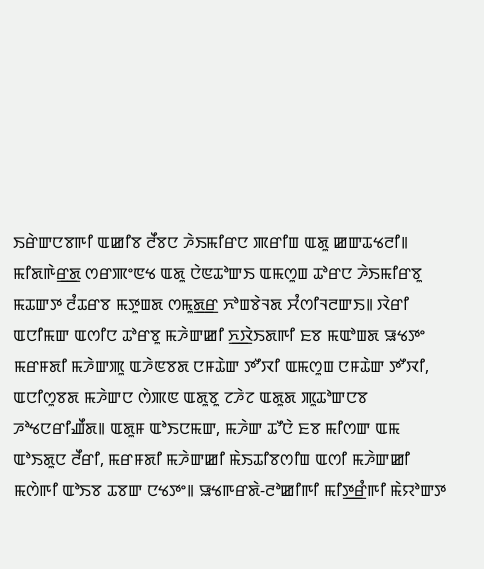ꯏꯔꯥꯛꯅꯕꯒꯤ ꯑꯀꯤꯕ ꯂꯩꯕꯅ ꯍꯥꯏꯃꯤꯔꯅ ꯄꯔꯤꯡ ꯑꯗꯨ ꯀꯛꯊꯠꯂꯤ꯫ ꯃꯤꯗꯒꯥꯔ꯭ꯗ ꯁꯔꯄꯦꯟꯠ ꯑꯗꯨ ꯅꯥꯟꯊꯣꯛꯏ ꯑꯃꯁꯨꯡ ꯊꯣꯔꯅ ꯍꯥꯏꯃꯤꯔꯕꯨ ꯃꯊꯛꯇ ꯂꯪꯊꯔꯕ ꯃꯇꯨꯡꯗ ꯁꯃꯨꯗ꯭ꯔ ꯈꯣꯡꯕꯥꯜꯗ ꯆꯪꯁꯤꯜꯂꯛꯏ꯫ ꯋꯥꯔꯤ ꯑꯅꯤꯃꯛ ꯑꯁꯤꯅ ꯊꯣꯔꯕꯨ ꯃꯍꯥꯛꯀꯤ ꯈ꯭ꯋꯥꯏꯗꯒꯤ ꯐꯕ ꯃꯑꯣꯡꯗ ꯎꯠꯇꯦ ꯃꯔꯝꯗꯤ ꯃꯍꯥꯛꯄꯨ ꯑꯍꯥꯟꯕꯗ ꯅꯝꯊꯥꯛ ꯇꯧꯋꯤ ꯑꯃꯁꯨꯡ ꯅꯝꯊꯥꯛ ꯇꯧꯋꯤ, ꯑꯅꯤꯁꯨꯕꯗ ꯃꯍꯥꯛꯅ ꯁꯥꯄꯟ ꯑꯗꯨꯕꯨ ꯖꯍꯥꯖ ꯑꯗꯨꯗ ꯄꯨꯊꯣꯛꯅꯕ ꯍꯣꯠꯅꯔꯤꯉꯩꯗ꯫ ꯑꯗꯨꯝ ꯑꯣꯏꯅꯃꯛ, ꯃꯍꯥꯛ ꯊꯧꯅꯥ ꯐꯕ ꯃꯤꯁꯛ ꯑꯃ ꯑꯣꯏꯗꯨꯅ ꯂꯩꯔꯤ, ꯃꯔꯝꯗꯤ ꯃꯍꯥꯛꯀꯤ ꯃꯥꯏꯊꯤꯕꯁꯤꯡ ꯑꯁꯤ ꯃꯍꯥꯛꯀꯤ ꯃꯁꯥꯒꯤ ꯑꯣꯏꯕ ꯊꯕꯛ ꯅꯠꯇꯦ꯫ ꯎꯠꯒꯔꯗꯥ-ꯂꯣꯀꯤꯒꯤ ꯃꯤꯇ꯭ꯔꯪꯒꯤ ꯃꯥꯌꯣꯛꯇ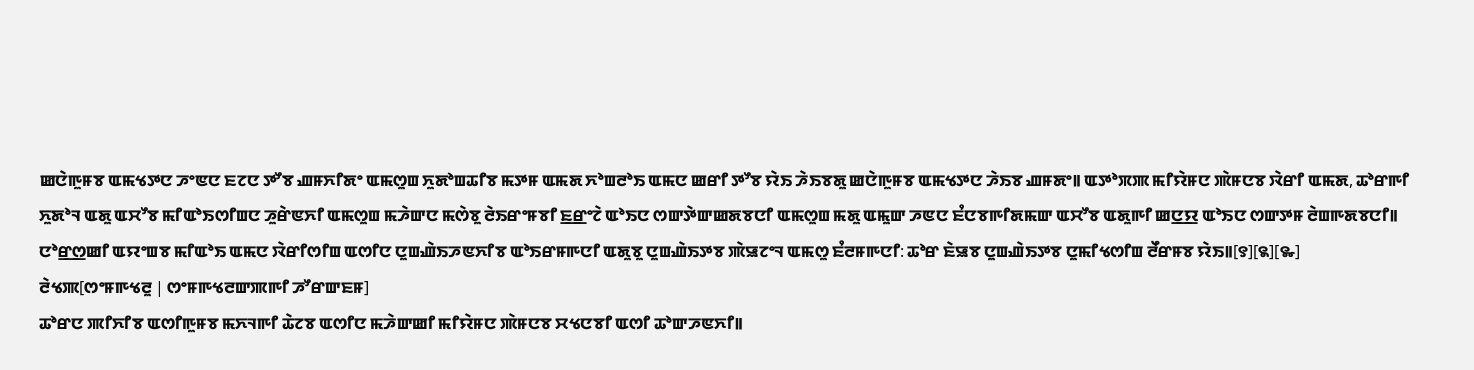ꯀꯅꯥꯒꯨꯝꯕ ꯑꯃꯠꯇꯅ ꯍꯦꯟꯅ ꯐꯖꯅ ꯇꯧꯕ ꯉꯝꯈꯤꯗꯦ ꯑꯃꯁꯨꯡ ꯈꯨꯗꯣꯡꯊꯤꯕ ꯃꯇꯝ ꯑꯃꯗ ꯈꯣꯡꯂꯣꯏ ꯑꯃꯅ ꯀꯔꯤ ꯇꯧꯕ ꯌꯥꯏ ꯍꯥꯏꯕꯗꯨ ꯀꯅꯥꯒꯨꯝꯕ ꯑꯃꯠꯇꯅ ꯍꯥꯏꯕ ꯉꯝꯗꯦ꯫ ꯑꯇꯣꯞꯄ ꯃꯤꯌꯥꯝꯅ ꯄꯥꯝꯅꯕ ꯋꯥꯔꯤ ꯑꯃꯗ, ꯊꯣꯔꯒꯤ ꯈꯨꯗꯣꯜ ꯑꯗꯨ ꯑꯆꯧꯕ ꯃꯤꯑꯣꯏꯁꯤꯡꯅ ꯍꯨꯔꯥꯟꯈꯤ ꯑꯃꯁꯨꯡ ꯃꯍꯥꯛꯅ ꯃꯁꯥꯕꯨ ꯂꯥꯏꯔꯦꯝꯕꯤ ꯐ꯭ꯔꯦꯖꯥ ꯑꯣꯏꯅ ꯁꯛꯇꯥꯛꯀꯗꯕꯅꯤ ꯑꯃꯁꯨꯡ ꯃꯗꯨ ꯑꯃꯨꯛ ꯍꯟꯅ ꯐꯪꯅꯕꯒꯤꯗꯃꯛ ꯑꯆꯧꯕ ꯑꯗꯨꯒꯤ ꯀꯅ꯭ꯌ ꯑꯣꯏꯅ ꯁꯛꯇꯝ ꯂꯥꯡꯒꯗꯕꯅꯤ꯫ ꯅꯣꯔ꯭ꯁꯀꯤ ꯑꯌꯦꯡꯕ ꯃꯤꯑꯣꯏ ꯑꯃꯅ ꯋꯥꯔꯤꯁꯤꯡ ꯑꯁꯤꯅ ꯅꯨꯡꯉꯥꯏꯍꯟꯈꯤꯕ ꯑꯣꯏꯔꯝꯒꯅꯤ ꯑꯗꯨꯕꯨ ꯅꯨꯡꯉꯥꯏꯇꯕ ꯄꯥꯎꯖꯦꯜ ꯑꯃꯁꯨ ꯐꯪꯂꯝꯒꯅꯤ: ꯊꯣꯔ ꯐꯥꯎꯕ ꯅꯨꯡꯉꯥꯏꯇꯕ ꯅꯨꯃꯤꯠꯁꯤꯡ ꯂꯩꯔꯝꯕ ꯌꯥꯏ꯫[꯱][꯲][꯳]
ꯂꯥꯠꯄ[ꯁꯦꯝꯒꯠꯂꯨ | ꯁꯦꯝꯒꯠꯂꯛꯄꯒꯤ ꯍꯧꯔꯛꯐꯝ]
ꯊꯣꯔꯅ ꯄꯤꯈꯤꯕ ꯑꯁꯤꯒꯨꯝꯕ ꯃꯈꯜꯒꯤ ꯊꯥꯖꯕ ꯑꯁꯤꯅ ꯃꯍꯥꯛꯀꯤ ꯃꯤꯌꯥꯝꯅ ꯄꯥꯝꯅꯕ ꯆꯠꯅꯕꯤ ꯑꯁꯤ ꯊꯣꯛꯍꯟꯈꯤ꯫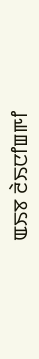ꯑꯏꯕ ꯂꯥꯏꯅꯤꯡꯒꯤ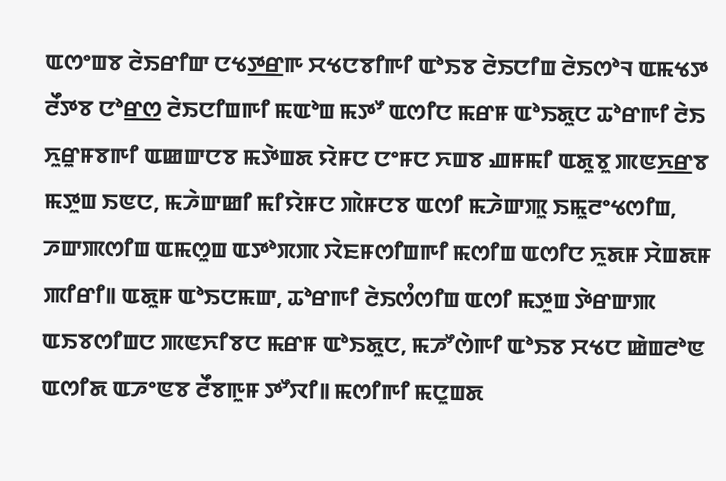ꯑꯁꯦꯡꯕ ꯂꯥꯏꯔꯤꯛ ꯅꯠꯇ꯭ꯔꯒ ꯆꯠꯅꯕꯤꯒꯤ ꯑꯣꯏꯕ ꯂꯥꯏꯅꯤꯡ ꯂꯥꯏꯁꯣꯜ ꯑꯃꯠꯇ ꯂꯩꯇꯕ ꯅꯣꯔ꯭ꯁ ꯂꯥꯏꯅꯤꯡꯒꯤ ꯃꯑꯣꯡ ꯃꯇꯧ ꯑꯁꯤꯅ ꯃꯔꯝ ꯑꯣꯏꯗꯨꯅ ꯊꯣꯔꯒꯤ ꯂꯥꯏ ꯈꯨꯔꯨꯝꯕꯒꯤ ꯑꯀꯛꯅꯕ ꯃꯇꯥꯡꯗ ꯌꯥꯝꯅ ꯅꯦꯝꯅ ꯈꯡꯕ ꯉꯝꯃꯤ ꯑꯗꯨꯕꯨ ꯄꯟꯈ꯭ꯔꯕ ꯃꯇꯨꯡ ꯏꯟꯅ, ꯃꯍꯥꯛꯀꯤ ꯃꯤꯌꯥꯝꯅ ꯄꯥꯝꯅꯕ ꯑꯁꯤ ꯃꯍꯥꯛꯄꯨ ꯏꯃꯨꯂꯦꯠꯁꯤꯡ, ꯍꯛꯄꯁꯤꯡ ꯑꯃꯁꯨꯡ ꯑꯇꯣꯞꯄ ꯋꯥꯐꯝꯁꯤꯡꯒꯤ ꯃꯁꯤꯡ ꯑꯁꯤꯅ ꯈꯨꯗꯝ ꯆꯥꯡꯗꯝ ꯄꯤꯔꯤ꯫ ꯑꯗꯨꯝ ꯑꯣꯏꯅꯃꯛ, ꯊꯣꯔꯒꯤ ꯂꯥꯏꯁꯪꯁꯤꯡ ꯑꯁꯤ ꯃꯇꯨꯡ ꯇꯥꯔꯛꯄ ꯑꯏꯕꯁꯤꯡꯅ ꯄꯟꯈꯤꯕꯅ ꯃꯔꯝ ꯑꯣꯏꯗꯨꯅ, ꯃꯍꯧꯁꯥꯒꯤ ꯑꯣꯏꯕ ꯆꯠꯅ ꯀꯥꯡꯂꯣꯟ ꯑꯁꯤꯗ ꯑꯍꯦꯟꯕ ꯂꯩꯕꯒꯨꯝ ꯇꯧꯋꯤ꯫ ꯃꯁꯤꯒꯤ ꯃꯅꯨꯡꯗ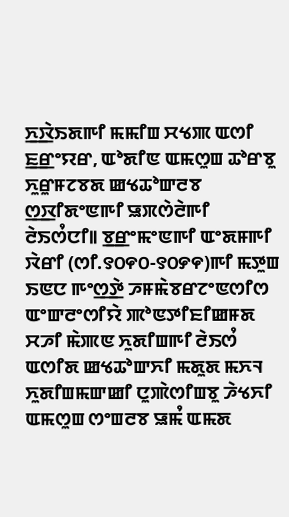ꯈ꯭ꯋꯥꯏꯗꯒꯤ ꯃꯃꯤꯡ ꯆꯠꯄ ꯑꯁꯤ ꯐ꯭ꯔꯦꯌꯔ, ꯑꯣꯗꯤꯟ ꯑꯃꯁꯨꯡ ꯊꯣꯔꯕꯨ ꯈꯨꯔꯨꯝꯖꯕꯗ ꯀꯠꯊꯣꯛꯂꯕ ꯁ꯭ꯋꯤꯗꯦꯟꯒꯤ ꯎꯞꯁꯥꯂꯥꯒꯤ ꯂꯥꯏꯁꯪꯅꯤ꯫ ꯕ꯭ꯔꯦꯃꯦꯟꯒꯤ ꯑꯦꯗꯝꯒꯤ ꯋꯥꯔꯤ (ꯁꯤ.꯱꯰꯵꯰-꯱꯰꯸꯵)ꯒꯤ ꯃꯇꯨꯡ ꯏꯟꯅ ꯒꯦꯁ꯭ꯇꯥ ꯍꯝꯃꯥꯕꯔꯖꯦꯟꯁꯤꯁ ꯑꯦꯛꯂꯦꯁꯤꯌꯥ ꯄꯣꯟꯇꯤꯐꯤꯀꯝꯗ ꯆꯍꯤ ꯃꯥꯄꯟ ꯈꯨꯗꯤꯡꯒꯤ ꯂꯥꯏꯁꯪ ꯑꯁꯤꯗ ꯀꯠꯊꯣꯛꯈꯤ ꯃꯗꯨꯗ ꯃꯈꯜ ꯈꯨꯗꯤꯡꯃꯛꯀꯤ ꯅꯨꯄꯥꯁꯤꯡꯕꯨ ꯍꯥꯠꯈꯤ ꯑꯃꯁꯨꯡ ꯁꯦꯡꯂꯕ ꯎꯃꯪ ꯑꯃꯗ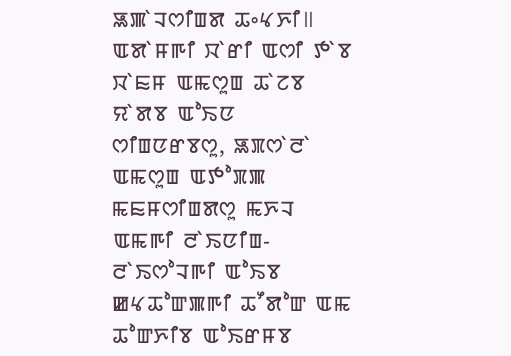ꯎꯄꯥꯜꯁꯤꯡꯗ ꯊꯦꯠꯈꯤ꯫ ꯑꯗꯥꯝꯒꯤ ꯋꯥꯔꯤ ꯑꯁꯤ ꯇꯥꯕ ꯋꯥꯐꯝ ꯑꯃꯁꯨꯡ ꯊꯥꯖꯕ ꯌꯥꯗꯕ ꯑꯣꯏꯅ ꯁꯤꯡꯅꯔꯕꯁꯨ, ꯎꯞꯁꯥꯂꯥ ꯑꯃꯁꯨꯡ ꯑꯇꯣꯞꯄ ꯃꯐꯝꯁꯤꯡꯗꯁꯨ ꯃꯈꯜ ꯑꯃꯒꯤ ꯂꯥꯏꯅꯤꯡ-ꯂꯥꯏꯁꯣꯜꯒꯤ ꯑꯣꯏꯕ ꯀꯠꯊꯣꯛꯄꯒꯤ ꯊꯧꯗꯣꯛ ꯑꯃ ꯊꯣꯛꯈꯤꯕ ꯑꯣꯏꯔꯝꯕ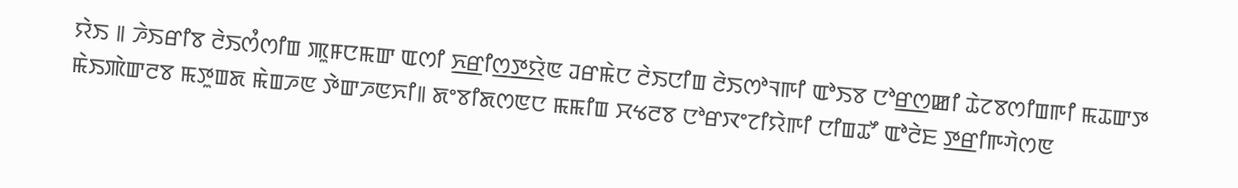ꯌꯥꯏ ꯫ ꯍꯥꯏꯔꯤꯕ ꯂꯥꯏꯁꯪꯁꯤꯡ ꯄꯨꯝꯅꯃꯛ ꯑꯁꯤ ꯈ꯭ꯔꯤꯁ꯭ꯇ꯭ꯌꯥꯟ ꯙꯔꯃꯥꯅ ꯂꯥꯏꯅꯤꯡ ꯂꯥꯏꯁꯣꯜꯒꯤ ꯑꯣꯏꯕ ꯅꯣꯔ꯭ꯁꯀꯤ ꯊꯥꯖꯕꯁꯤꯡꯒꯤ ꯃꯊꯛꯇ ꯃꯥꯏꯄꯥꯛꯂꯕ ꯃꯇꯨꯡꯗ ꯃꯥꯡꯍꯟ ꯇꯥꯛꯍꯟꯈꯤ꯫ ꯗꯦꯕꯤꯗꯁꯟꯅ ꯃꯃꯤꯡ ꯆꯠꯂꯕ ꯅꯣꯔꯋꯦꯖꯤꯌꯥꯒꯤ ꯅꯤꯡꯊꯧ ꯑꯣꯂꯥꯐ ꯇ꯭ꯔꯤꯒꯚꯥꯁꯟ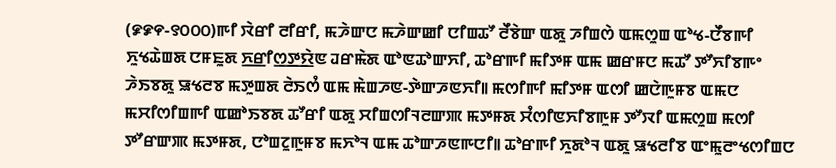(꯹꯹꯵-꯱꯰꯰꯰)ꯒꯤ ꯋꯥꯔꯤ ꯂꯤꯔꯤ, ꯃꯍꯥꯛꯅ ꯃꯍꯥꯛꯀꯤ ꯅꯤꯡꯊꯧ ꯂꯩꯕꯥꯛ ꯑꯗꯨ ꯍꯤꯡꯁꯥ ꯑꯃꯁꯨꯡ ꯑꯣꯠ-ꯅꯩꯕꯒꯤ ꯈꯨꯠꯊꯥꯡꯗ ꯅꯝꯐꯨꯗ ꯈ꯭ꯔꯤꯁ꯭ꯇ꯭ꯌꯥꯟ ꯙꯔꯃꯥꯗ ꯑꯣꯟꯊꯣꯛꯈꯤ, ꯊꯣꯔꯒꯤ ꯃꯤꯇꯝ ꯑꯃ ꯀꯔꯝꯅ ꯃꯊꯧ ꯇꯧꯈꯤꯕꯒꯦ ꯍꯥꯏꯕꯗꯨ ꯎꯠꯂꯕ ꯃꯇꯨꯡꯗ ꯂꯥꯏꯁꯪ ꯑꯃ ꯃꯥꯡꯍꯟ-ꯇꯥꯛꯍꯟꯈꯤ꯫ ꯃꯁꯤꯒꯤ ꯃꯤꯇꯝ ꯑꯁꯤ ꯀꯅꯥꯒꯨꯝꯕ ꯑꯃꯅ ꯃꯆꯤꯁꯤꯡꯒꯤ ꯑꯀꯣꯏꯕꯗ ꯊꯧꯔꯤ ꯑꯗꯨ ꯆꯤꯡꯁꯤꯜꯂꯛꯄ ꯃꯇꯝꯗ ꯆꯪꯁꯤꯟꯈꯤꯕꯒꯨꯝ ꯇꯧꯋꯤ ꯑꯃꯁꯨꯡ ꯃꯁꯤ ꯇꯧꯔꯛꯄ ꯃꯇꯝꯗ, ꯅꯣꯡꯖꯨꯒꯨꯝꯕ ꯃꯈꯣꯜ ꯑꯃ ꯊꯣꯛꯍꯟꯒꯅꯤ꯫ ꯊꯣꯔꯒꯤ ꯈꯨꯗꯣꯜ ꯑꯗꯨ ꯎꯠꯂꯤꯕ ꯑꯦꯃꯨꯂꯦꯠꯁꯤꯡꯅ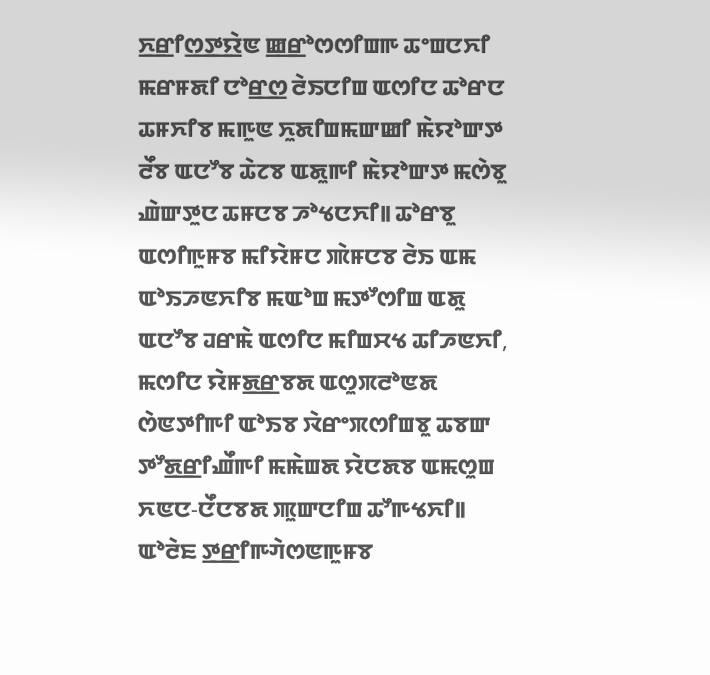ꯈ꯭ꯔꯤꯁ꯭ꯇ꯭ꯌꯥꯟ ꯀ꯭ꯔꯣꯁꯁꯤꯡꯒ ꯊꯦꯡꯅꯈꯤ ꯃꯔꯝꯗꯤ ꯅꯣꯔ꯭ꯁ ꯂꯥꯏꯅꯤꯡ ꯑꯁꯤꯅ ꯊꯣꯔꯅ ꯊꯝꯈꯤꯕ ꯃꯒꯨꯟ ꯈꯨꯗꯤꯡꯃꯛꯀꯤ ꯃꯥꯌꯣꯛꯇ ꯂꯩꯕ ꯑꯅꯧꯕ ꯊꯥꯖꯕ ꯑꯗꯨꯒꯤ ꯃꯥꯌꯣꯛꯇ ꯃꯁꯥꯕꯨ ꯉꯥꯛꯇꯨꯅ ꯊꯝꯅꯕ ꯍꯣꯠꯅꯈꯤ꯫ ꯊꯣꯔꯕꯨ ꯑꯁꯤꯒꯨꯝꯕ ꯃꯤꯌꯥꯝꯅ ꯄꯥꯝꯅꯕ ꯂꯥꯏ ꯑꯃ ꯑꯣꯏꯍꯟꯈꯤꯕ ꯃꯑꯣꯡ ꯃꯇꯧꯁꯤꯡ ꯑꯗꯨ ꯑꯅꯧꯕ ꯙꯔꯃꯥ ꯑꯁꯤꯅ ꯃꯤꯡꯆꯠ ꯊꯤꯍꯟꯈꯤ, ꯃꯁꯤꯅ ꯌꯥꯝꯗ꯭ꯔꯕꯗ ꯑꯁꯨꯞꯂꯣꯟꯗ ꯁꯥꯟꯇꯤꯒꯤ ꯑꯣꯏꯕ ꯋꯥꯔꯦꯞꯁꯤꯡꯕꯨ ꯊꯕꯛ ꯇꯧꯗ꯭ꯔꯤꯉꯩꯒꯤ ꯃꯃꯥꯡꯗ ꯌꯥꯅꯗꯕ ꯑꯃꯁꯨꯡ ꯈꯟꯅ-ꯅꯩꯅꯕꯗ ꯄꯨꯛꯅꯤꯡ ꯊꯧꯒꯠꯈꯤ꯫ ꯑꯣꯂꯥꯐ ꯇ꯭ꯔꯤꯒꯚꯥꯁꯟꯒꯨꯝꯕ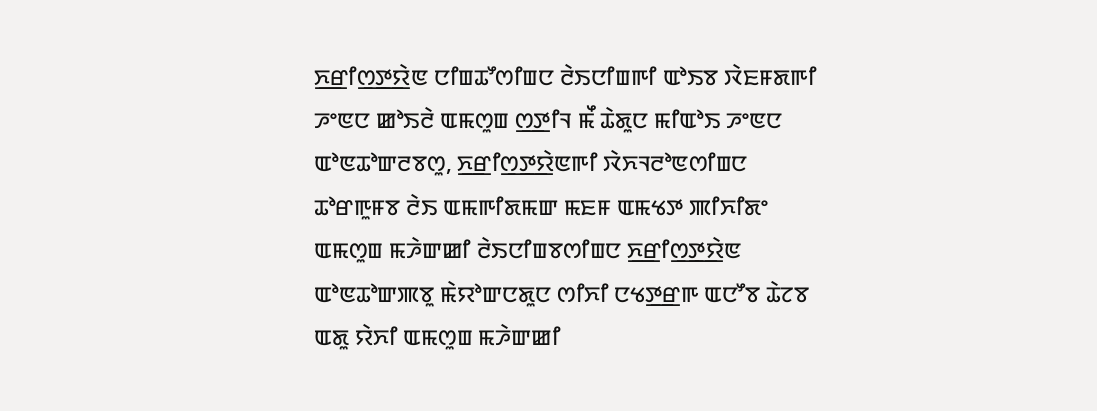ꯈ꯭ꯔꯤꯁ꯭ꯇ꯭ꯌꯥꯟ ꯅꯤꯡꯊꯧꯁꯤꯡꯅ ꯂꯥꯏꯅꯤꯡꯒꯤ ꯑꯣꯏꯕ ꯋꯥꯐꯝꯗꯒꯤ ꯍꯦꯟꯅ ꯀꯣꯏꯂꯥ ꯑꯃꯁꯨꯡ ꯁ꯭ꯇꯤꯜ ꯃꯩ ꯊꯥꯗꯨꯅ ꯃꯤꯑꯣꯏ ꯍꯦꯟꯅ ꯑꯣꯟꯊꯣꯛꯂꯕꯁꯨ, ꯈ꯭ꯔꯤꯁ꯭ꯇ꯭ꯌꯥꯟꯒꯤ ꯋꯥꯈꯜꯂꯣꯟꯁꯤꯡꯅ ꯊꯣꯔꯒꯨꯝꯕ ꯂꯥꯏ ꯑꯃꯒꯤꯗꯃꯛ ꯃꯐꯝ ꯑꯃꯠꯇ ꯄꯤꯈꯤꯗꯦ ꯑꯃꯁꯨꯡ ꯃꯍꯥꯛꯀꯤ ꯂꯥꯏꯅꯤꯡꯕꯁꯤꯡꯅ ꯈ꯭ꯔꯤꯁ꯭ꯇ꯭ꯌꯥꯟ ꯑꯣꯟꯊꯣꯛꯄꯕꯨ ꯃꯥꯌꯣꯛꯅꯗꯨꯅ ꯁꯤꯈꯤ ꯅꯠꯇ꯭ꯔꯒ ꯑꯅꯧꯕ ꯊꯥꯖꯕ ꯑꯗꯨ ꯌꯥꯈꯤ ꯑꯃꯁꯨꯡ ꯃꯍꯥꯛꯀꯤ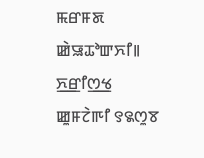ꯃꯔꯝꯗ ꯀꯥꯎꯊꯣꯛꯈꯤ꯫ ꯈ꯭ꯔꯤꯁ꯭ꯠ ꯀꯨꯝꯖꯥꯒꯤ ꯱꯲ꯁꯨꯕ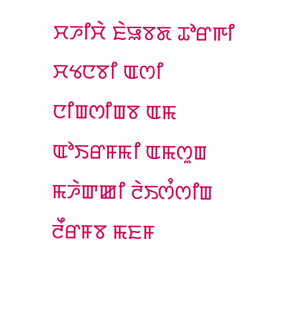ꯆꯍꯤꯆꯥ ꯐꯥꯎꯕꯗ ꯊꯣꯔꯒꯤ ꯆꯠꯅꯕꯤ ꯑꯁꯤ ꯅꯤꯡꯁꯤꯡꯕ ꯑꯃ ꯑꯣꯏꯔꯝꯃꯤ ꯑꯃꯁꯨꯡ ꯃꯍꯥꯛꯀꯤ ꯂꯥꯏꯁꯪꯁꯤꯡ ꯂꯩꯔꯝꯕ ꯃꯐꯝ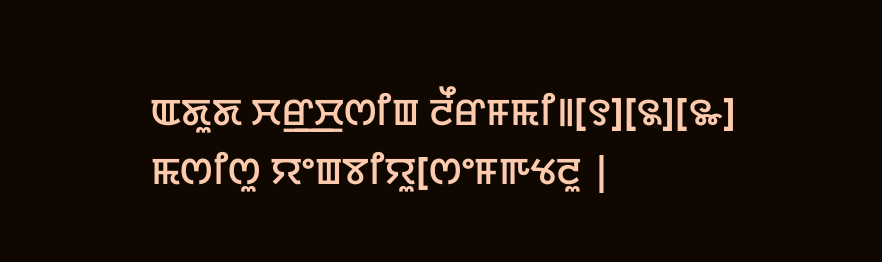ꯑꯗꯨꯗ ꯆꯔ꯭ꯆꯁꯤꯡ ꯂꯩꯔꯝꯃꯤ꯫[꯱][꯲][꯳]
ꯃꯁꯤꯁꯨ ꯌꯦꯡꯕꯤꯌꯨ[ꯁꯦꯝꯒꯠꯂꯨ |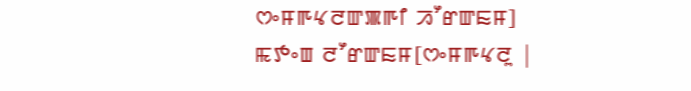ꯁꯦꯝꯒꯠꯂꯛꯄꯒꯤ ꯍꯧꯔꯛꯐꯝ]
ꯃꯇꯦꯡ ꯂꯧꯔꯛꯐꯝ[ꯁꯦꯝꯒꯠꯂꯨ |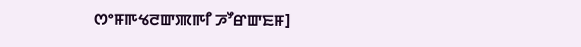ꯁꯦꯝꯒꯠꯂꯛꯄꯒꯤ ꯍꯧꯔꯛꯐꯝ]